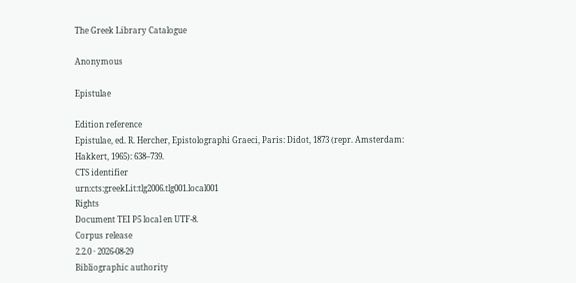The Greek Library Catalogue

Anonymous

Epistulae

Edition reference
Epistulae, ed. R. Hercher, Epistolographi Graeci, Paris: Didot, 1873 (repr. Amsterdam: Hakkert, 1965): 638–739.
CTS identifier
urn:cts:greekLit:tlg2006.tlg001.local001
Rights
Document TEI P5 local en UTF-8.
Corpus release
2.2.0 · 2026-08-29
Bibliographic authority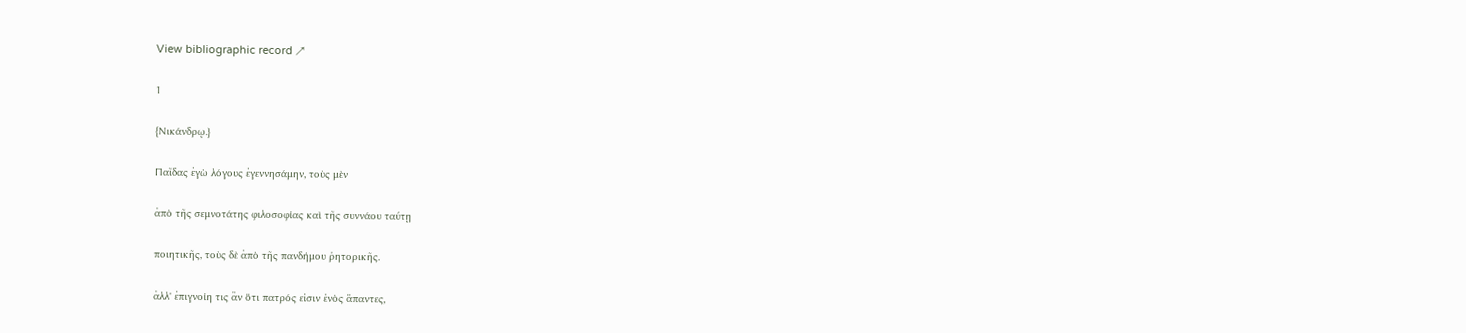View bibliographic record ↗

1

{Νικάνδρῳ.}

Παῖδας ἐγὼ λόγους ἐγεννησάμην, τοὺς μὲν

ἀπὸ τῆς σεμνοτάτης φιλοσοφίας καὶ τῆς συννάου ταύτῃ

ποιητικῆς, τοὺς δὲ ἀπὸ τῆς πανδήμου ῥητορικῆς.

ἀλλ' ἐπιγνοίη τις ἂν ὅτι πατρός εἰσιν ἑνὸς ἅπαντες,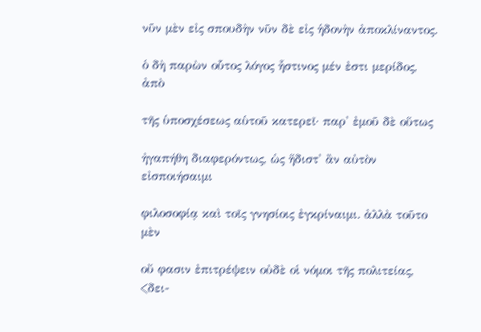νῦν μὲν εἰς σπουδὴν νῦν δὲ εἰς ἡδονὴν ἀποκλίναντος.

ὁ δὴ παρὼν οὗτος λόγος ἧστινος μέν ἐστι μερίδος, ἀπὸ

τῆς ὑποσχέσεως αὑτοῦ κατερεῖ· παρ' ἐμοῦ δὲ οὕτως

ἠγαπήθη διαφερόντως, ὡς ἥδιστ' ἂν αὐτὸν εἰσποιήσαιμι

φιλοσοφίᾳ καὶ τοῖς γνησίοις ἐγκρίναιμι. ἀλλὰ τοῦτο μὲν

οὔ φασιν ἐπιτρέψειν οὐδὲ οἱ νόμοι τῆς πολιτείας, <δει-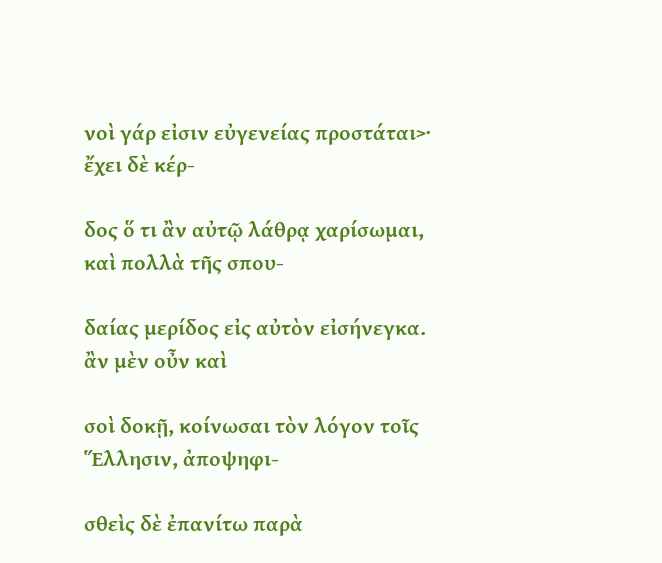νοὶ γάρ εἰσιν εὐγενείας προστάται>· ἔχει δὲ κέρ-

δος ὅ τι ἂν αὐτῷ λάθρᾳ χαρίσωμαι, καὶ πολλὰ τῆς σπου-

δαίας μερίδος εἰς αὐτὸν εἰσήνεγκα. ἂν μὲν οὖν καὶ

σοὶ δοκῇ, κοίνωσαι τὸν λόγον τοῖς Ἕλλησιν, ἀποψηφι-

σθεὶς δὲ ἐπανίτω παρὰ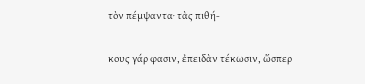τὸν πέμψαντα· τὰς πιθή-

κους γάρ φασιν, ἐπειδὰν τέκωσιν, ὥσπερ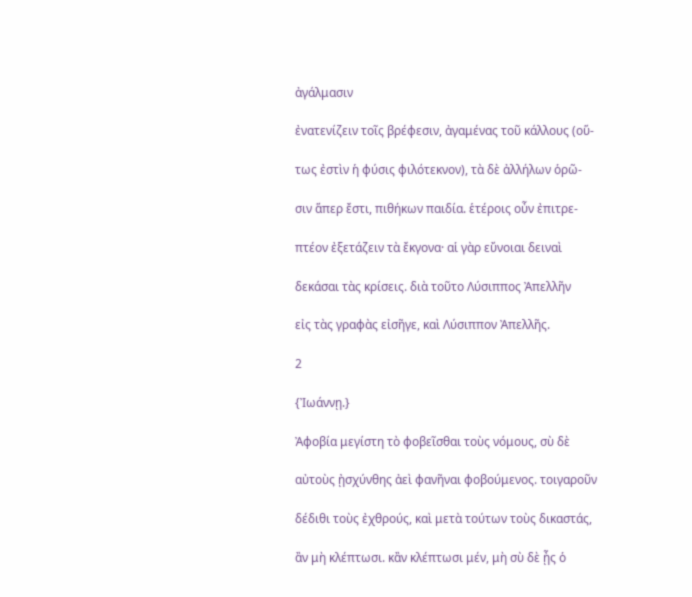ἀγάλμασιν

ἐνατενίζειν τοῖς βρέφεσιν, ἀγαμένας τοῦ κάλλους (οὕ-

τως ἐστὶν ἡ φύσις φιλότεκνον), τὰ δὲ ἀλλήλων ὁρῶ-

σιν ἅπερ ἔστι, πιθήκων παιδία. ἑτέροις οὖν ἐπιτρε-

πτέον ἐξετάζειν τὰ ἔκγονα· αἱ γὰρ εὔνοιαι δειναὶ

δεκάσαι τὰς κρίσεις. διὰ τοῦτο Λύσιππος Ἀπελλῆν

εἰς τὰς γραφὰς εἰσῆγε, καὶ Λύσιππον Ἀπελλῆς.

2

{Ἰωάννῃ.}

Ἀφοβία μεγίστη τὸ φοβεῖσθαι τοὺς νόμους, σὺ δὲ

αὐτοὺς ᾐσχύνθης ἀεὶ φανῆναι φοβούμενος. τοιγαροῦν

δέδιθι τοὺς ἐχθρούς, καὶ μετὰ τούτων τοὺς δικαστάς,

ἂν μὴ κλέπτωσι. κἂν κλέπτωσι μέν, μὴ σὺ δὲ ᾖς ὁ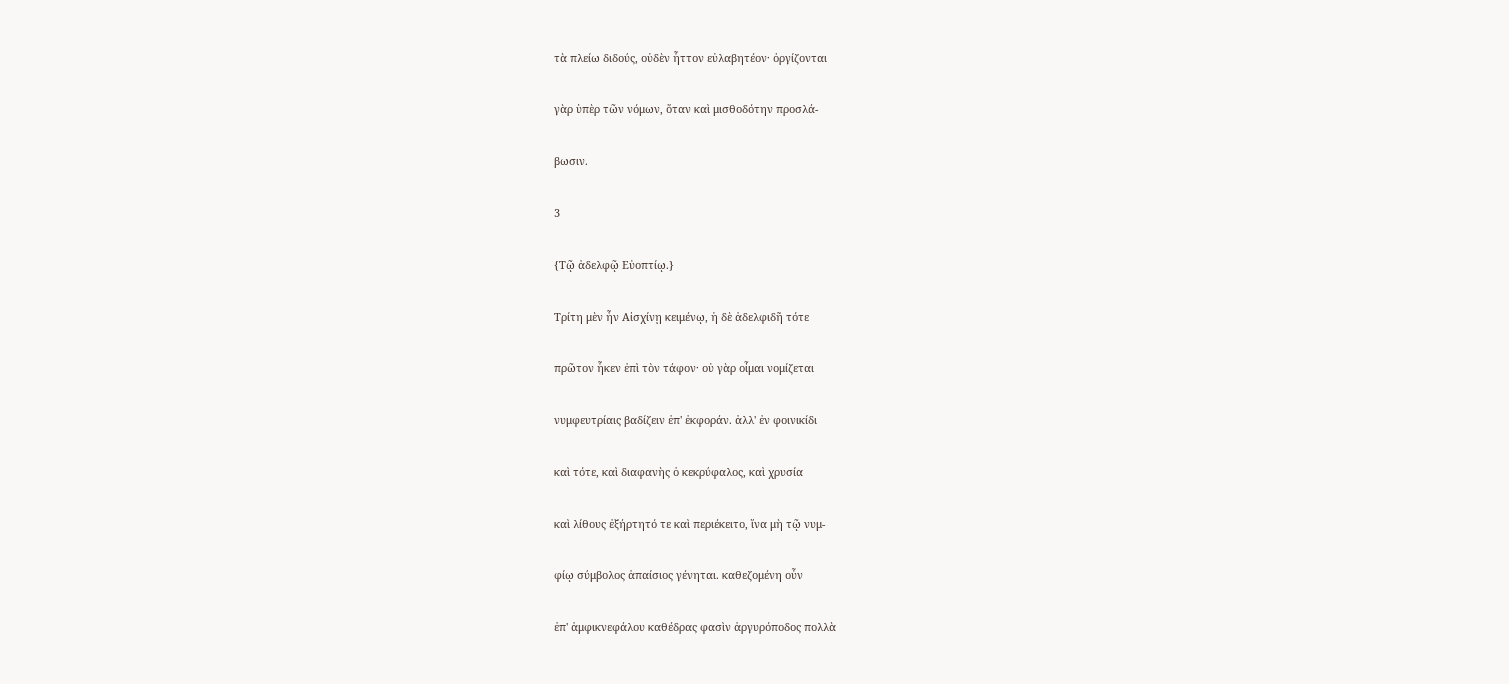τὰ πλείω διδούς, οὐδὲν ἧττον εὐλαβητέον· ὀργίζονται

γὰρ ὑπὲρ τῶν νόμων, ὅταν καὶ μισθοδότην προσλά-

βωσιν.

3

{Τῷ ἀδελφῷ Εὐοπτίῳ.}

Τρίτη μὲν ἦν Αἰσχίνῃ κειμένῳ, ἡ δὲ ἀδελφιδῆ τότε

πρῶτον ἧκεν ἐπὶ τὸν τάφον· οὐ γὰρ οἶμαι νομίζεται

νυμφευτρίαις βαδίζειν ἐπ' ἐκφοράν. ἀλλ' ἐν φοινικίδι

καὶ τότε, καὶ διαφανὴς ὁ κεκρύφαλος, καὶ χρυσία

καὶ λίθους ἐξήρτητό τε καὶ περιέκειτο, ἵνα μὴ τῷ νυμ-

φίῳ σύμβολος ἀπαίσιος γένηται. καθεζομένη οὖν

ἐπ' ἀμφικνεφάλου καθέδρας φασὶν ἀργυρόποδος πολλὰ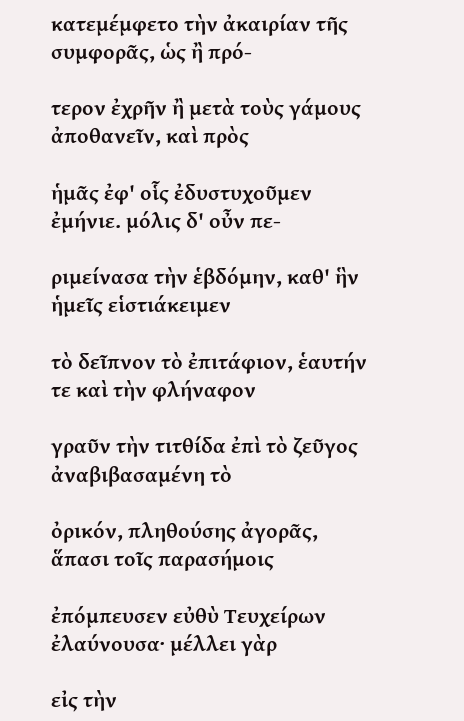κατεμέμφετο τὴν ἀκαιρίαν τῆς συμφορᾶς, ὡς ἢ πρό-

τερον ἐχρῆν ἢ μετὰ τοὺς γάμους ἀποθανεῖν, καὶ πρὸς

ἡμᾶς ἐφ' οἷς ἐδυστυχοῦμεν ἐμήνιε. μόλις δ' οὖν πε-

ριμείνασα τὴν ἑβδόμην, καθ' ἣν ἡμεῖς εἱστιάκειμεν

τὸ δεῖπνον τὸ ἐπιτάφιον, ἑαυτήν τε καὶ τὴν φλήναφον

γραῦν τὴν τιτθίδα ἐπὶ τὸ ζεῦγος ἀναβιβασαμένη τὸ

ὀρικόν, πληθούσης ἀγορᾶς, ἅπασι τοῖς παρασήμοις

ἐπόμπευσεν εὐθὺ Τευχείρων ἐλαύνουσα· μέλλει γὰρ

εἰς τὴν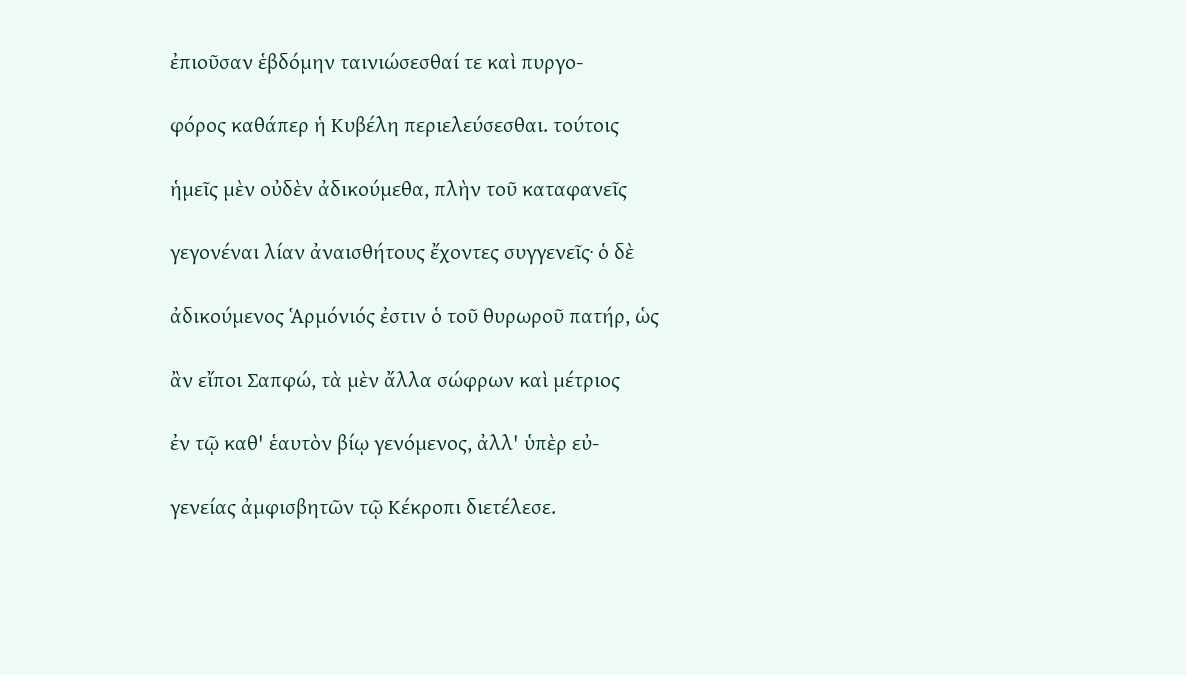ἐπιοῦσαν ἑβδόμην ταινιώσεσθαί τε καὶ πυργο-

φόρος καθάπερ ἡ Κυβέλη περιελεύσεσθαι. τούτοις

ἡμεῖς μὲν οὐδὲν ἀδικούμεθα, πλὴν τοῦ καταφανεῖς

γεγονέναι λίαν ἀναισθήτους ἔχοντες συγγενεῖς· ὁ δὲ

ἀδικούμενος Ἁρμόνιός ἐστιν ὁ τοῦ θυρωροῦ πατήρ, ὡς

ἂν εἴποι Σαπφώ, τὰ μὲν ἄλλα σώφρων καὶ μέτριος

ἐν τῷ καθ' ἑαυτὸν βίῳ γενόμενος, ἀλλ' ὑπὲρ εὐ-

γενείας ἀμφισβητῶν τῷ Κέκροπι διετέλεσε.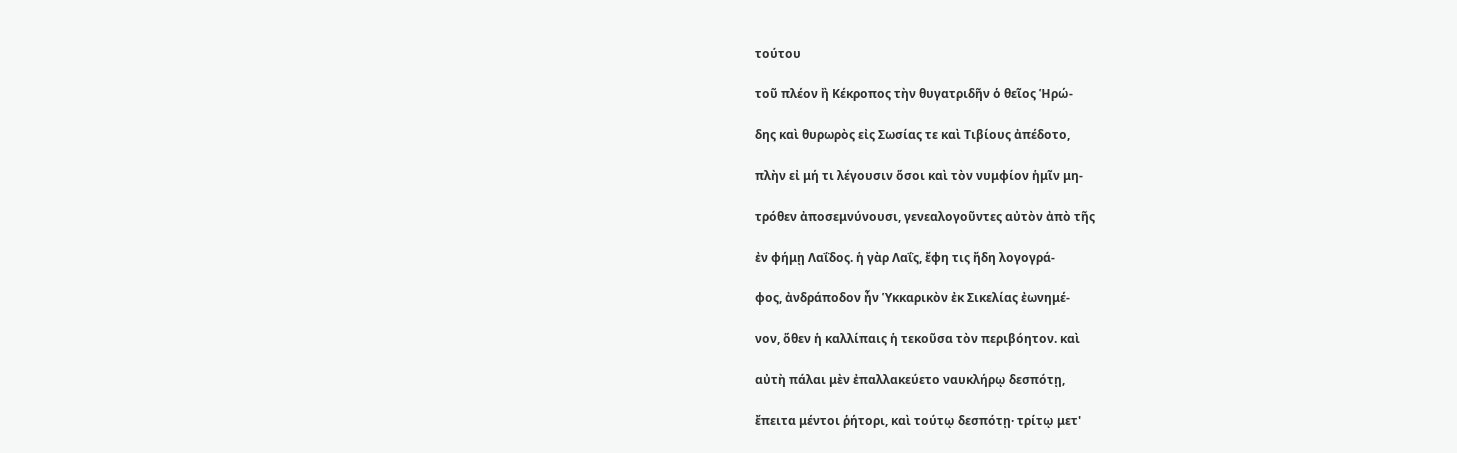τούτου

τοῦ πλέον ἢ Κέκροπος τὴν θυγατριδῆν ὁ θεῖος Ἡρώ-

δης καὶ θυρωρὸς εἰς Σωσίας τε καὶ Τιβίους ἀπέδοτο,

πλὴν εἰ μή τι λέγουσιν ὅσοι καὶ τὸν νυμφίον ἡμῖν μη-

τρόθεν ἀποσεμνύνουσι, γενεαλογοῦντες αὐτὸν ἀπὸ τῆς

ἐν φήμῃ Λαΐδος. ἡ γὰρ Λαΐς, ἔφη τις ἤδη λογογρά-

φος, ἀνδράποδον ἦν Ὑκκαρικὸν ἐκ Σικελίας ἐωνημέ-

νον, ὅθεν ἡ καλλίπαις ἡ τεκοῦσα τὸν περιβόητον. καὶ

αὐτὴ πάλαι μὲν ἐπαλλακεύετο ναυκλήρῳ δεσπότῃ,

ἔπειτα μέντοι ῥήτορι, καὶ τούτῳ δεσπότῃ· τρίτῳ μετ'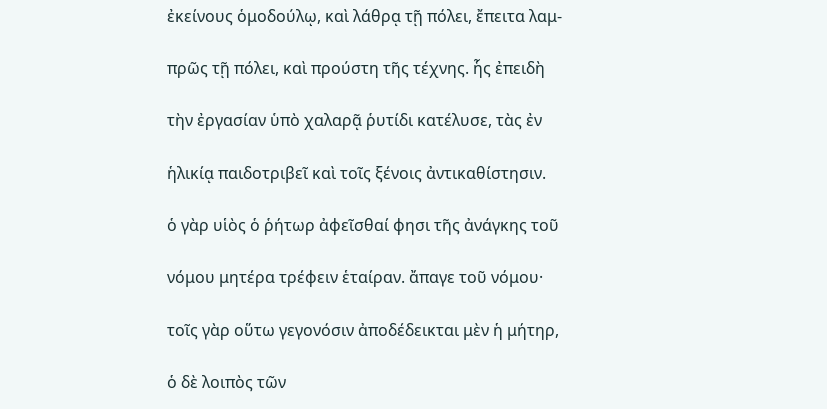ἐκείνους ὁμοδούλῳ, καὶ λάθρᾳ τῇ πόλει, ἔπειτα λαμ-

πρῶς τῇ πόλει, καὶ προύστη τῆς τέχνης. ἧς ἐπειδὴ

τὴν ἐργασίαν ὑπὸ χαλαρᾷ ῥυτίδι κατέλυσε, τὰς ἐν

ἡλικίᾳ παιδοτριβεῖ καὶ τοῖς ξένοις ἀντικαθίστησιν.

ὁ γὰρ υἱὸς ὁ ῥήτωρ ἀφεῖσθαί φησι τῆς ἀνάγκης τοῦ

νόμου μητέρα τρέφειν ἑταίραν. ἄπαγε τοῦ νόμου·

τοῖς γὰρ οὕτω γεγονόσιν ἀποδέδεικται μὲν ἡ μήτηρ,

ὁ δὲ λοιπὸς τῶν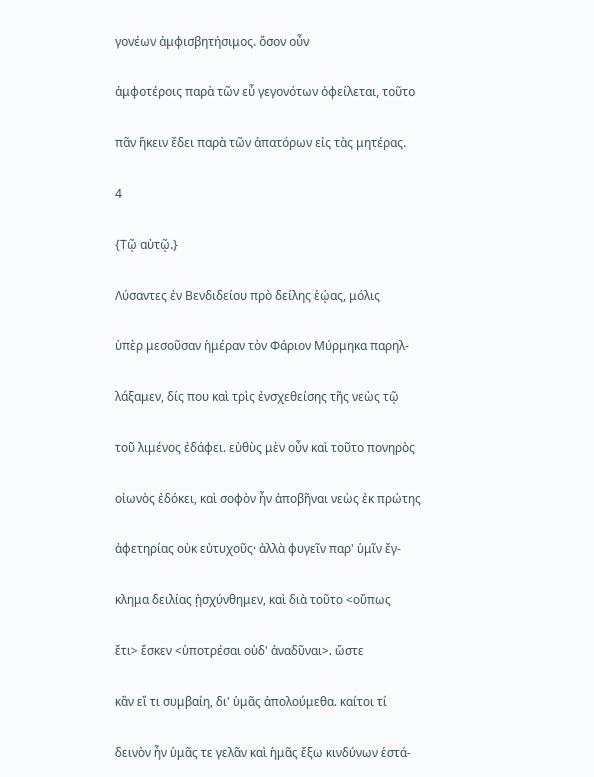γονέων ἀμφισβητήσιμος. ὅσον οὖν

ἀμφοτέροις παρὰ τῶν εὖ γεγονότων ὀφείλεται, τοῦτο

πᾶν ἥκειν ἔδει παρὰ τῶν ἀπατόρων εἰς τὰς μητέρας.

4

{Τῷ αὐτῷ.}

Λύσαντες ἐν Βενδιδείου πρὸ δείλης ἑῴας, μόλις

ὑπὲρ μεσοῦσαν ἡμέραν τὸν Φάριον Μύρμηκα παρηλ-

λάξαμεν, δίς που καὶ τρὶς ἐνσχεθείσης τῆς νεὼς τῷ

τοῦ λιμένος ἐδάφει. εὐθὺς μὲν οὖν καὶ τοῦτο πονηρὸς

οἰωνὸς ἐδόκει, καὶ σοφὸν ἦν ἀποβῆναι νεὼς ἐκ πρώτης

ἀφετηρίας οὐκ εὐτυχοῦς· ἀλλὰ φυγεῖν παρ' ὑμῖν ἔγ-

κλημα δειλίας ᾐσχύνθημεν, καὶ διὰ τοῦτο <οὔπως

ἔτι> ἔσκεν <ὑποτρέσαι οὐδ' ἀναδῦναι>. ὥστε

κἂν εἴ τι συμβαίη, δι' ὑμᾶς ἀπολούμεθα. καίτοι τί

δεινὸν ἦν ὑμᾶς τε γελᾶν καὶ ἡμᾶς ἔξω κινδύνων ἑστά-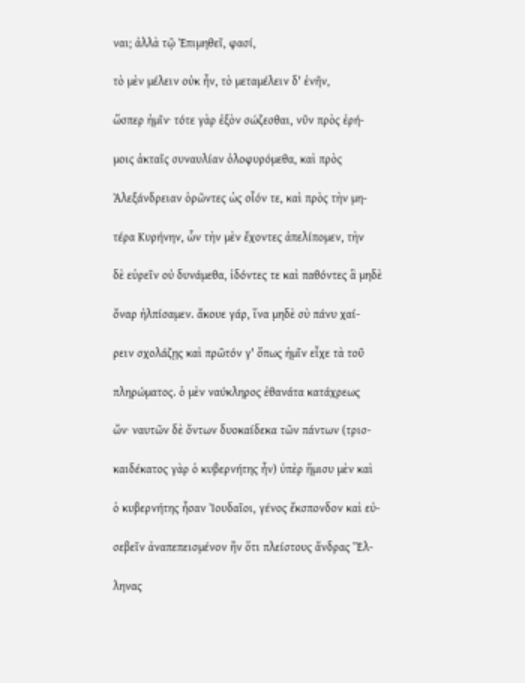ναι; ἀλλὰ τῷ Ἐπιμηθεῖ, φασί,

τὸ μὲν μέλειν οὐκ ἦν, τὸ μεταμέλειν δ' ἐνῆν,

ὥσπερ ἡμῖν· τότε γὰρ ἐξὸν σώζεσθαι, νῦν πρὸς ἐρή-

μοις ἀκταῖς συναυλίαν ὀλοφυρόμεθα, καὶ πρὸς

Ἀλεξάνδρειαν ὁρῶντες ὡς οἷόν τε, καὶ πρὸς τὴν μη-

τέρα Κυρήνην, ὧν τὴν μὲν ἔχοντες ἀπελίπομεν, τὴν

δὲ εὑρεῖν οὐ δυνάμεθα, ἰδόντες τε καὶ παθόντες ἃ μηδὲ

ὄναρ ἠλπίσαμεν. ἄκουε γάρ, ἵνα μηδὲ σὺ πάνυ χαί-

ρειν σχολάζῃς καὶ πρῶτόν γ' ὅπως ἡμῖν εἶχε τὰ τοῦ

πληρώματος. ὁ μὲν ναύκληρος ἐθανάτα κατάχρεως

ὤν· ναυτῶν δὲ ὄντων δυοκαίδεκα τῶν πάντων (τρισ-

καιδέκατος γὰρ ὁ κυβερνήτης ἦν) ὑπὲρ ἥμισυ μὲν καὶ

ὁ κυβερνήτης ἦσαν Ἰουδαῖοι, γένος ἔκσπονδον καὶ εὐ-

σεβεῖν ἀναπεπεισμένον ἢν ὅτι πλείστους ἄνδρας Ἕλ-

ληνας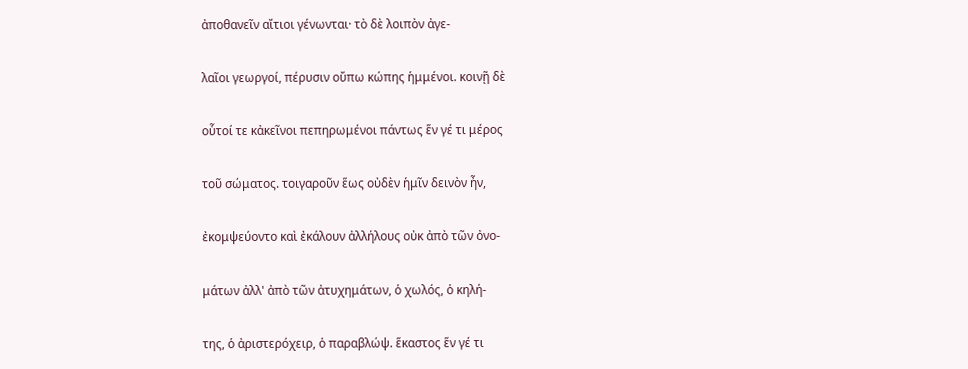ἀποθανεῖν αἴτιοι γένωνται· τὸ δὲ λοιπὸν ἀγε-

λαῖοι γεωργοί, πέρυσιν οὔπω κώπης ἡμμένοι. κοινῇ δὲ

οὗτοί τε κἀκεῖνοι πεπηρωμένοι πάντως ἕν γέ τι μέρος

τοῦ σώματος. τοιγαροῦν ἕως οὐδὲν ἡμῖν δεινὸν ἦν,

ἐκομψεύοντο καὶ ἐκάλουν ἀλλήλους οὐκ ἀπὸ τῶν ὀνο-

μάτων ἀλλ' ἀπὸ τῶν ἀτυχημάτων, ὁ χωλός, ὁ κηλή-

της, ὁ ἀριστερόχειρ, ὁ παραβλώψ. ἕκαστος ἕν γέ τι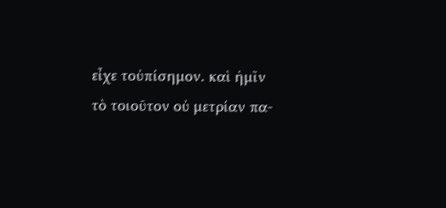εἶχε τοὐπίσημον. καὶ ἡμῖν τὸ τοιοῦτον οὐ μετρίαν πα-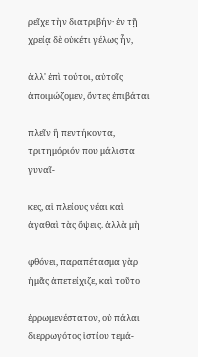ρεῖχε τὴν διατριβήν· ἐν τῇ χρείᾳ δὲ οὐκέτι γέλως ἦν,

ἀλλ' ἐπὶ τούτοι, αὐτοῖς ἀποιμώζομεν, ὄντες ἐπιβάται

πλεῖν ἢ πεντήκοντα, τριτημόριόν που μάλιστα γυναῖ-

κες, αἱ πλείους νέαι καὶ ἀγαθαὶ τὰς ὄψεις. ἀλλὰ μὴ

φθόνει, παραπέτασμα γὰρ ἡμᾶς ἀπετείχιζε, καὶ τοῦτο

ἐρρωμενέστατον, οὐ πάλαι διερρωγότος ἱστίου τεμά-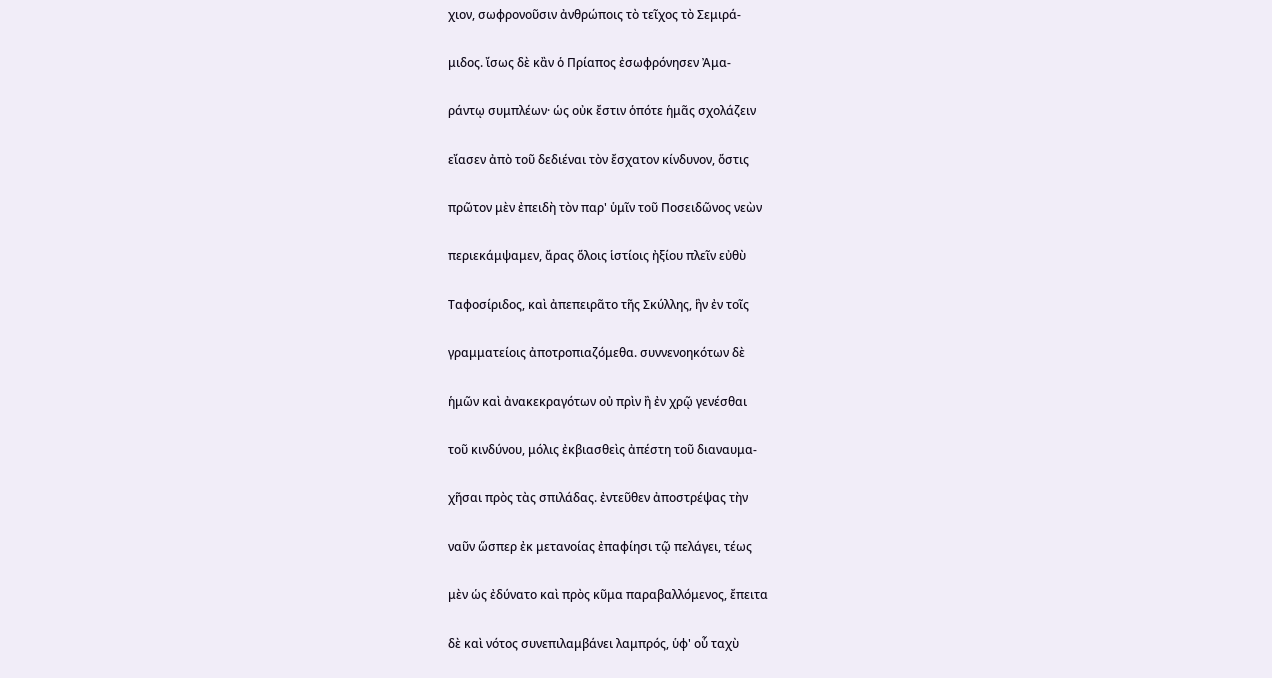χιον, σωφρονοῦσιν ἀνθρώποις τὸ τεῖχος τὸ Σεμιρά-

μιδος. ἴσως δὲ κἂν ὁ Πρίαπος ἐσωφρόνησεν Ἀμα-

ράντῳ συμπλέων· ὡς οὐκ ἔστιν ὁπότε ἡμᾶς σχολάζειν

εἴασεν ἀπὸ τοῦ δεδιέναι τὸν ἔσχατον κίνδυνον, ὅστις

πρῶτον μὲν ἐπειδὴ τὸν παρ' ὑμῖν τοῦ Ποσειδῶνος νεὼν

περιεκάμψαμεν, ἄρας ὅλοις ἱστίοις ἠξίου πλεῖν εὐθὺ

Ταφοσίριδος, καὶ ἀπεπειρᾶτο τῆς Σκύλλης, ἣν ἐν τοῖς

γραμματείοις ἀποτροπιαζόμεθα. συννενοηκότων δὲ

ἡμῶν καὶ ἀνακεκραγότων οὐ πρὶν ἢ ἐν χρῷ γενέσθαι

τοῦ κινδύνου, μόλις ἐκβιασθεὶς ἀπέστη τοῦ διαναυμα-

χῆσαι πρὸς τὰς σπιλάδας. ἐντεῦθεν ἀποστρέψας τὴν

ναῦν ὥσπερ ἐκ μετανοίας ἐπαφίησι τῷ πελάγει, τέως

μὲν ὡς ἐδύνατο καὶ πρὸς κῦμα παραβαλλόμενος, ἔπειτα

δὲ καὶ νότος συνεπιλαμβάνει λαμπρός, ὑφ' οὗ ταχὺ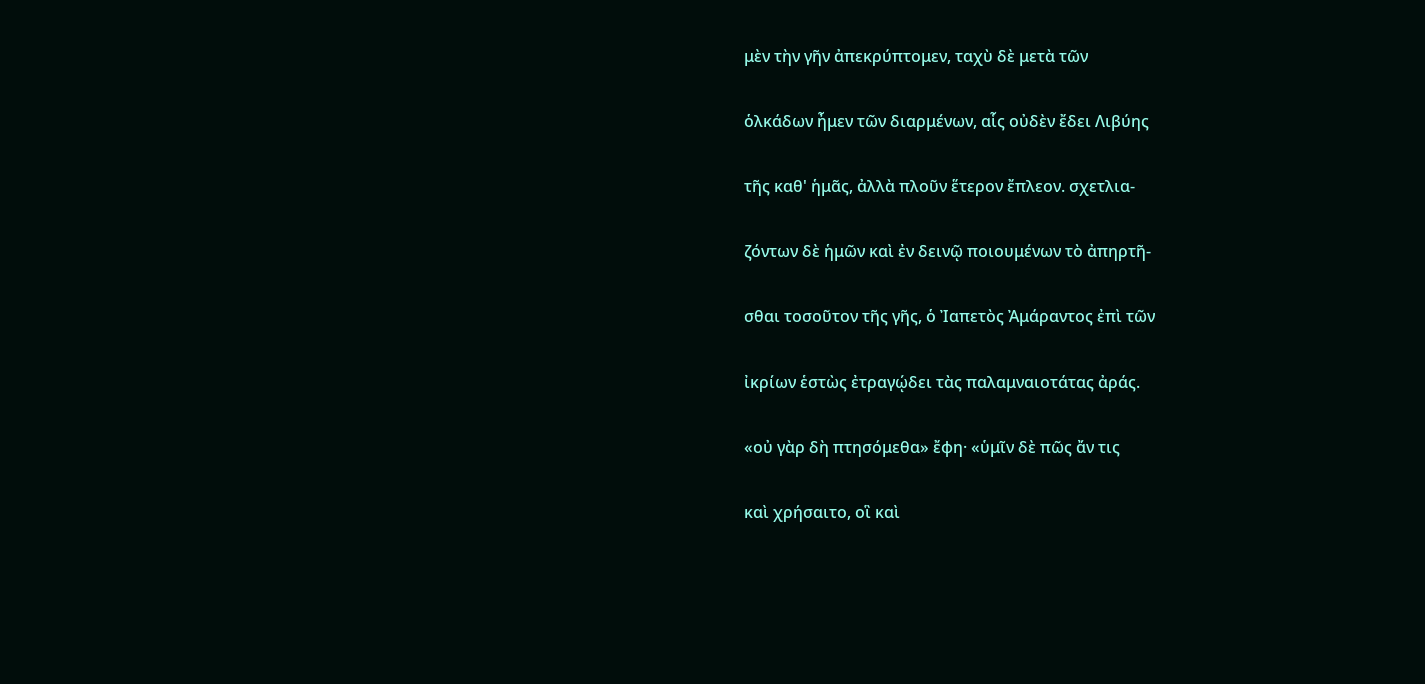μὲν τὴν γῆν ἀπεκρύπτομεν, ταχὺ δὲ μετὰ τῶν

ὁλκάδων ἦμεν τῶν διαρμένων, αἷς οὐδὲν ἔδει Λιβύης

τῆς καθ' ἡμᾶς, ἀλλὰ πλοῦν ἕτερον ἔπλεον. σχετλια-

ζόντων δὲ ἡμῶν καὶ ἐν δεινῷ ποιουμένων τὸ ἀπηρτῆ-

σθαι τοσοῦτον τῆς γῆς, ὁ Ἰαπετὸς Ἀμάραντος ἐπὶ τῶν

ἰκρίων ἑστὼς ἐτραγῴδει τὰς παλαμναιοτάτας ἀράς.

«οὐ γὰρ δὴ πτησόμεθα» ἔφη· «ὑμῖν δὲ πῶς ἄν τις

καὶ χρήσαιτο, οἳ καὶ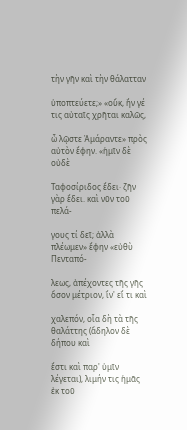τὴν γῆν καὶ τὴν θάλατταν

ὑποπτεύετε;» «οὔκ, ἤν γέ τις αὐταῖς χρῆται καλῶς,

ὦ λῷστε Ἀμάραντε» πρὸς αὐτὸν ἔφην. «ἡμῖν δὲ οὐδὲ

Ταφοσίριδος ἔδει· ζῆν γὰρ ἔδει. καὶ νῦν τοῦ πελά-

γους τί δεῖ; ἀλλὰ πλέωμεν» ἔφην «εὐθὺ Πενταπό-

λεως, ἀπέχοντες τῆς γῆς ὅσον μέτριον, ἵν' εἴ τι καὶ

χαλεπόν, οἷα δὴ τὰ τῆς θαλάττης (ἄδηλον δὲ δήπου καὶ

ἔστι καὶ παρ' ὑμῖν λέγεται), λιμήν τις ἡμᾶς ἐκ τοῦ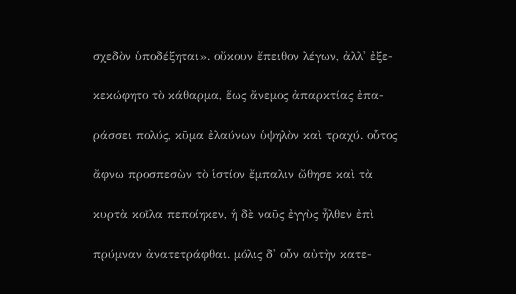σχεδὸν ὑποδέξηται». οὔκουν ἔπειθον λέγων, ἀλλ' ἐξε-

κεκώφητο τὸ κάθαρμα, ἕως ἄνεμος ἀπαρκτίας ἐπα-

ράσσει πολύς, κῦμα ἐλαύνων ὑψηλὸν καὶ τραχύ. οὗτος

ἄφνω προσπεσὼν τὸ ἱστίον ἔμπαλιν ὤθησε καὶ τὰ

κυρτὰ κοῖλα πεποίηκεν, ἡ δὲ ναῦς ἐγγὺς ἦλθεν ἐπὶ

πρύμναν ἀνατετράφθαι. μόλις δ' οὖν αὐτὴν κατε-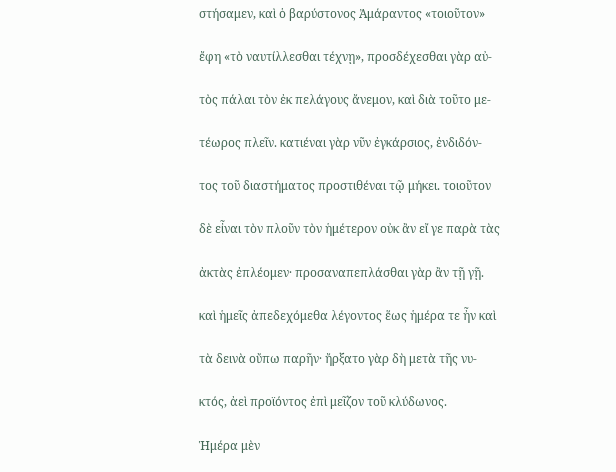στήσαμεν, καὶ ὁ βαρύστονος Ἀμάραντος «τοιοῦτον»

ἔφη «τὸ ναυτίλλεσθαι τέχνῃ», προσδέχεσθαι γὰρ αὐ-

τὸς πάλαι τὸν ἐκ πελάγους ἄνεμον, καὶ διὰ τοῦτο με-

τέωρος πλεῖν. κατιέναι γὰρ νῦν ἐγκάρσιος, ἐνδιδόν-

τος τοῦ διαστήματος προστιθέναι τῷ μήκει. τοιοῦτον

δὲ εἶναι τὸν πλοῦν τὸν ἡμέτερον οὐκ ἂν εἴ γε παρὰ τὰς

ἀκτὰς ἐπλέομεν· προσαναπεπλάσθαι γὰρ ἂν τῇ γῇ.

καὶ ἡμεῖς ἀπεδεχόμεθα λέγοντος ἕως ἡμέρα τε ἦν καὶ

τὰ δεινὰ οὔπω παρῆν· ἤρξατο γὰρ δὴ μετὰ τῆς νυ-

κτός, ἀεὶ προϊόντος ἐπὶ μεῖζον τοῦ κλύδωνος.

Ἡμέρα μὲν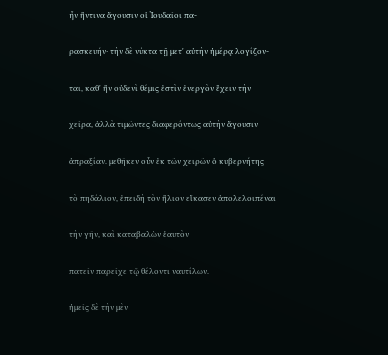ἦν ἥντινα ἄγουσιν οἱ Ἰουδαῖοι πα-

ρασκευήν· τὴν δὲ νύκτα τῇ μετ' αὐτὴν ἡμέρᾳ λογίζον-

ται, καθ' ἣν οὐδενὶ θέμις ἐστὶν ἐνεργὸν ἔχειν τὴν

χεῖρα, ἀλλὰ τιμῶντες διαφερόντως αὐτὴν ἄγουσιν

ἀπραξίαν. μεθῆκεν οὖν ἐκ τῶν χειρῶν ὁ κυβερνήτης

τὸ πηδάλιον, ἐπειδὴ τὸν ἥλιον εἴκασεν ἀπολελοιπέναι

τὴν γῆν, καὶ καταβαλὼν ἑαυτὸν

πατεῖν παρεῖχε τῷ θέλοντι ναυτίλων.

ἡμεῖς δὲ τὴν μὲν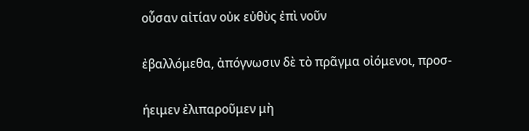οὖσαν αἰτίαν οὐκ εὐθὺς ἐπὶ νοῦν

ἐβαλλόμεθα, ἀπόγνωσιν δὲ τὸ πρᾶγμα οἰόμενοι, προσ-

ήειμεν ἐλιπαροῦμεν μὴ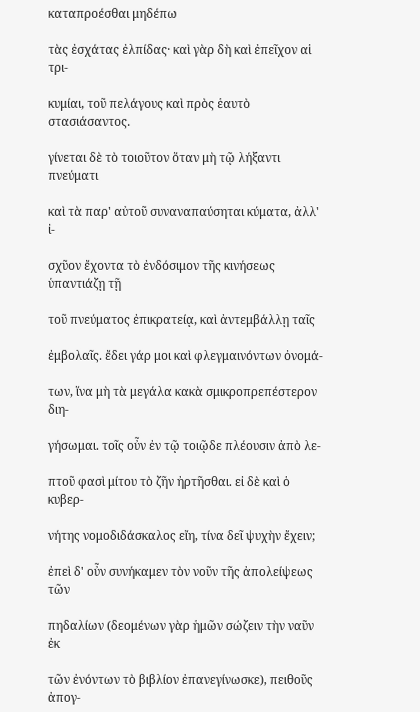καταπροέσθαι μηδέπω

τὰς ἐσχάτας ἐλπίδας· καὶ γὰρ δὴ καὶ ἐπεῖχον αἱ τρι-

κυμίαι, τοῦ πελάγους καὶ πρὸς ἑαυτὸ στασιάσαντος.

γίνεται δὲ τὸ τοιοῦτον ὅταν μὴ τῷ λήξαντι πνεύματι

καὶ τὰ παρ' αὐτοῦ συναναπαύσηται κύματα, ἀλλ' ἰ-

σχῦον ἔχοντα τὸ ἐνδόσιμον τῆς κινήσεως ὑπαντιάζῃ τῇ

τοῦ πνεύματος ἐπικρατείᾳ, καὶ ἀντεμβάλλῃ ταῖς

ἐμβολαῖς. ἔδει γάρ μοι καὶ φλεγμαινόντων ὀνομά-

των, ἵνα μὴ τὰ μεγάλα κακὰ σμικροπρεπέστερον διη-

γήσωμαι. τοῖς οὖν ἐν τῷ τοιῷδε πλέουσιν ἀπὸ λε-

πτοῦ φασὶ μίτου τὸ ζῆν ἠρτῆσθαι. εἰ δὲ καὶ ὁ κυβερ-

νήτης νομοδιδάσκαλος εἴη, τίνα δεῖ ψυχὴν ἔχειν;

ἐπεὶ δ' οὖν συνήκαμεν τὸν νοῦν τῆς ἀπολείψεως τῶν

πηδαλίων (δεομένων γὰρ ἡμῶν σώζειν τὴν ναῦν ἐκ

τῶν ἐνόντων τὸ βιβλίον ἐπανεγίνωσκε), πειθοῦς ἀπογ-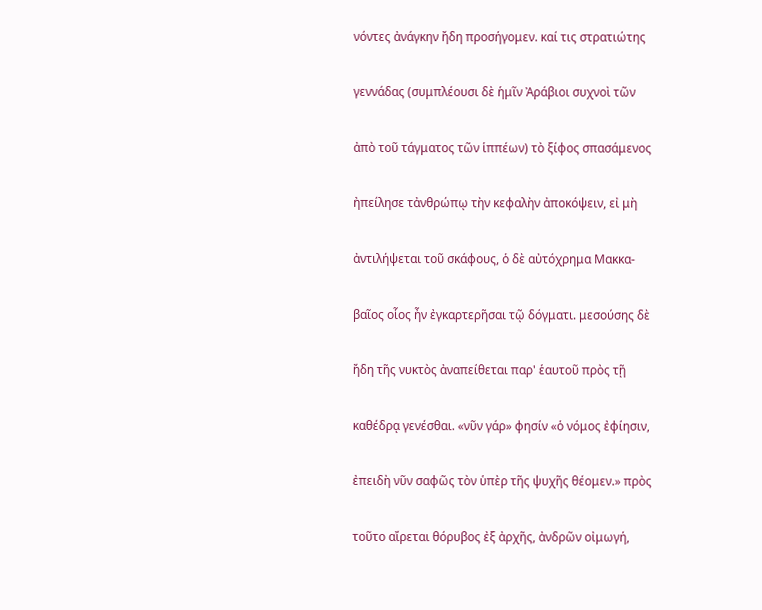νόντες ἀνάγκην ἤδη προσήγομεν. καί τις στρατιώτης

γεννάδας (συμπλέουσι δὲ ἡμῖν Ἀράβιοι συχνοὶ τῶν

ἀπὸ τοῦ τάγματος τῶν ἱππέων) τὸ ξίφος σπασάμενος

ἠπείλησε τἀνθρώπῳ τὴν κεφαλὴν ἀποκόψειν, εἰ μὴ

ἀντιλήψεται τοῦ σκάφους, ὁ δὲ αὐτόχρημα Μακκα-

βαῖος οἷος ἦν ἐγκαρτερῆσαι τῷ δόγματι. μεσούσης δὲ

ἤδη τῆς νυκτὸς ἀναπείθεται παρ' ἑαυτοῦ πρὸς τῇ

καθέδρᾳ γενέσθαι. «νῦν γάρ» φησίν «ὁ νόμος ἐφίησιν,

ἐπειδὴ νῦν σαφῶς τὸν ὑπὲρ τῆς ψυχῆς θέομεν.» πρὸς

τοῦτο αἴρεται θόρυβος ἐξ ἀρχῆς, ἀνδρῶν οἰμωγή,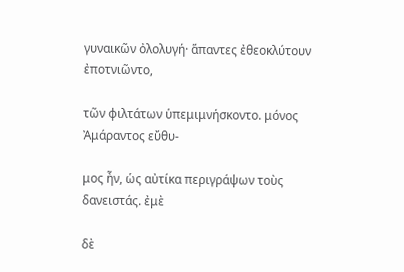γυναικῶν ὀλολυγή· ἅπαντες ἐθεοκλύτουν ἐποτνιῶντο,

τῶν φιλτάτων ὑπεμιμνήσκοντο. μόνος Ἀμάραντος εὔθυ-

μος ἦν, ὡς αὐτίκα περιγράψων τοὺς δανειστάς. ἐμὲ

δὲ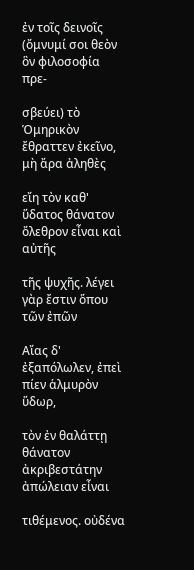ἐν τοῖς δεινοῖς (ὄμνυμί σοι θεὸν ὃν φιλοσοφία πρε-

σβεύει) τὸ Ὁμηρικὸν ἔθραττεν ἐκεῖνο, μὴ ἄρα ἀληθὲς

εἴη τὸν καθ' ὕδατος θάνατον ὄλεθρον εἶναι καὶ αὐτῆς

τῆς ψυχῆς. λέγει γὰρ ἔστιν ὅπου τῶν ἐπῶν

Αἴας δ' ἐξαπόλωλεν, ἐπεὶ πίεν ἁλμυρὸν ὕδωρ,

τὸν ἐν θαλάττῃ θάνατον ἀκριβεστάτην ἀπώλειαν εἶναι

τιθέμενος. οὐδένα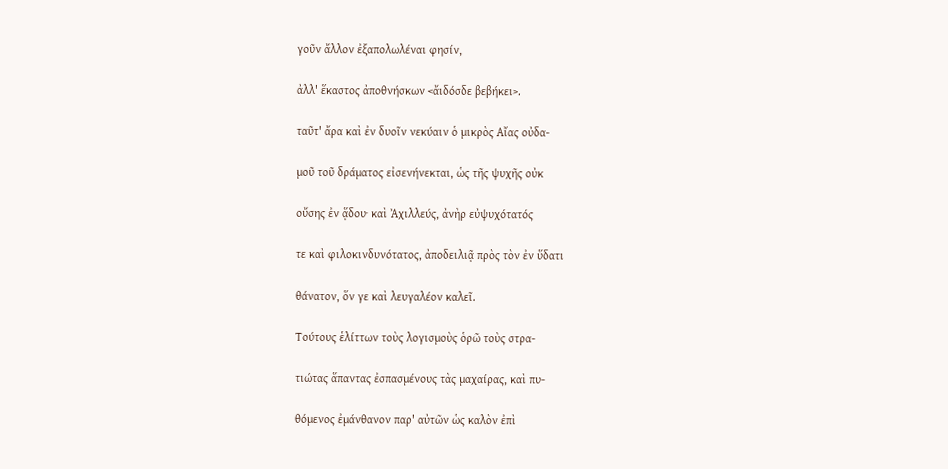γοῦν ἄλλον ἐξαπολωλέναι φησίν,

ἀλλ' ἕκαστος ἀποθνήσκων <ἄιδόσδε βεβήκει>.

ταῦτ' ἄρα καὶ ἐν δυοῖν νεκύαιν ὁ μικρὸς Αἴας οὐδα-

μοῦ τοῦ δράματος εἰσενήνεκται, ὡς τῆς ψυχῆς οὐκ

οὔσης ἐν ᾅδου· καὶ Ἀχιλλεύς, ἀνὴρ εὐψυχότατός

τε καὶ φιλοκινδυνότατος, ἀποδειλιᾷ πρὸς τὸν ἐν ὕδατι

θάνατον, ὅν γε καὶ λευγαλέον καλεῖ.

Τούτους ἑλίττων τοὺς λογισμοὺς ὁρῶ τοὺς στρα-

τιώτας ἅπαντας ἐσπασμένους τὰς μαχαίρας, καὶ πυ-

θόμενος ἐμάνθανον παρ' αὐτῶν ὡς καλὸν ἐπὶ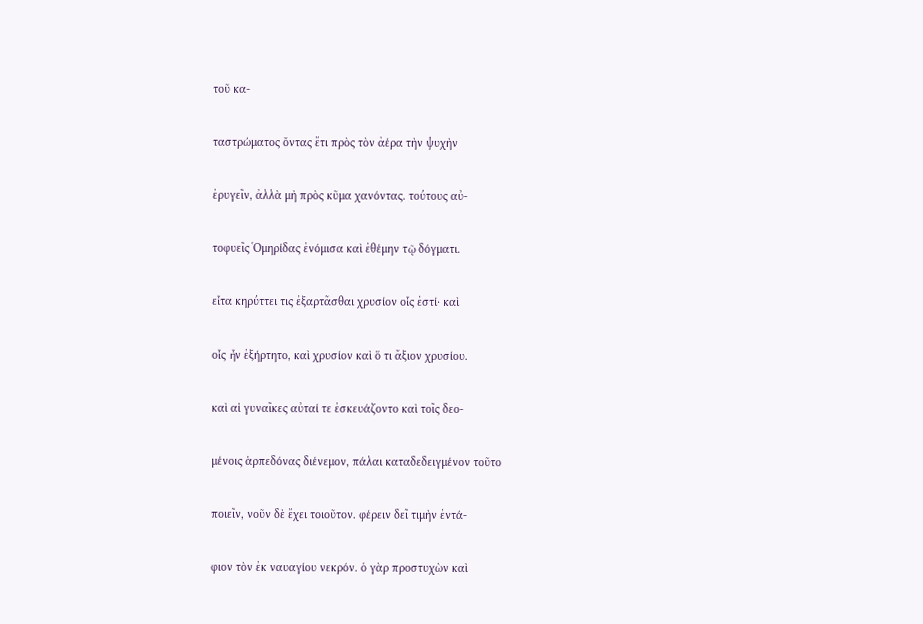τοῦ κα-

ταστρώματος ὄντας ἔτι πρὸς τὸν ἀέρα τὴν ψυχὴν

ἐρυγεῖν, ἀλλὰ μὴ πρὸς κῦμα χανόντας. τούτους αὐ-

τοφυεῖς Ὁμηρίδας ἐνόμισα καὶ ἐθέμην τῷ δόγματι.

εἶτα κηρύττει τις ἐξαρτᾶσθαι χρυσίον οἷς ἐστί· καὶ

οἷς ἦν ἐξήρτητο, καὶ χρυσίον καὶ ὅ τι ἄξιον χρυσίου.

καὶ αἱ γυναῖκες αὐταί τε ἐσκευάζοντο καὶ τοῖς δεο-

μένοις ἁρπεδόνας διένεμον, πάλαι καταδεδειγμένον τοῦτο

ποιεῖν, νοῦν δὲ ἔχει τοιοῦτον. φέρειν δεῖ τιμὴν ἐντά-

φιον τὸν ἐκ ναυαγίου νεκρόν. ὁ γὰρ προστυχὼν καὶ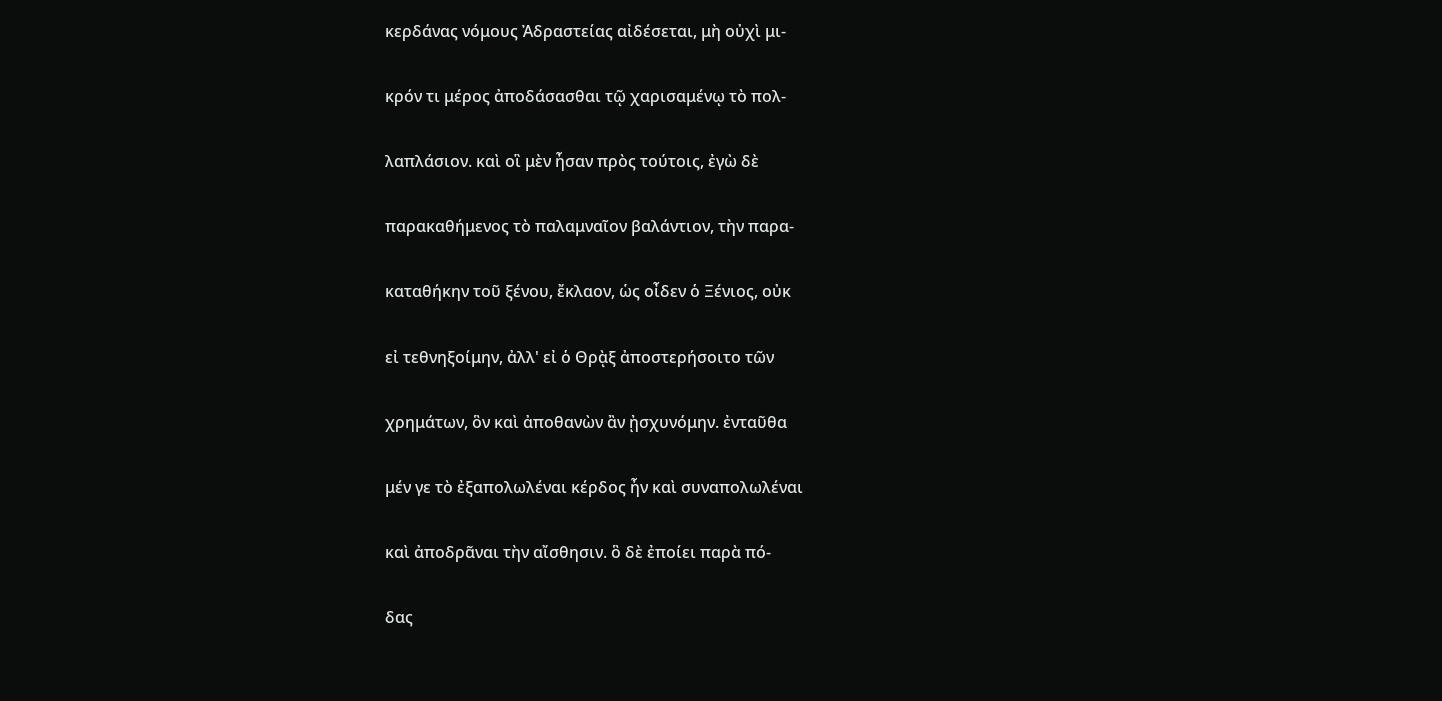κερδάνας νόμους Ἀδραστείας αἰδέσεται, μὴ οὐχὶ μι-

κρόν τι μέρος ἀποδάσασθαι τῷ χαρισαμένῳ τὸ πολ-

λαπλάσιον. καὶ οἳ μὲν ἦσαν πρὸς τούτοις, ἐγὼ δὲ

παρακαθήμενος τὸ παλαμναῖον βαλάντιον, τὴν παρα-

καταθήκην τοῦ ξένου, ἔκλαον, ὡς οἶδεν ὁ Ξένιος, οὐκ

εἰ τεθνηξοίμην, ἀλλ' εἰ ὁ Θρᾲξ ἀποστερήσοιτο τῶν

χρημάτων, ὃν καὶ ἀποθανὼν ἂν ᾐσχυνόμην. ἐνταῦθα

μέν γε τὸ ἐξαπολωλέναι κέρδος ἦν καὶ συναπολωλέναι

καὶ ἀποδρᾶναι τὴν αἴσθησιν. ὃ δὲ ἐποίει παρὰ πό-

δας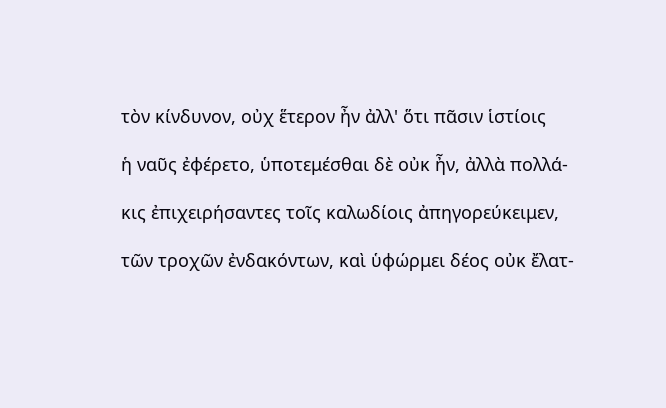τὸν κίνδυνον, οὐχ ἕτερον ἦν ἀλλ' ὅτι πᾶσιν ἱστίοις

ἡ ναῦς ἐφέρετο, ὑποτεμέσθαι δὲ οὐκ ἦν, ἀλλὰ πολλά-

κις ἐπιχειρήσαντες τοῖς καλωδίοις ἀπηγορεύκειμεν,

τῶν τροχῶν ἐνδακόντων, καὶ ὑφώρμει δέος οὐκ ἔλατ-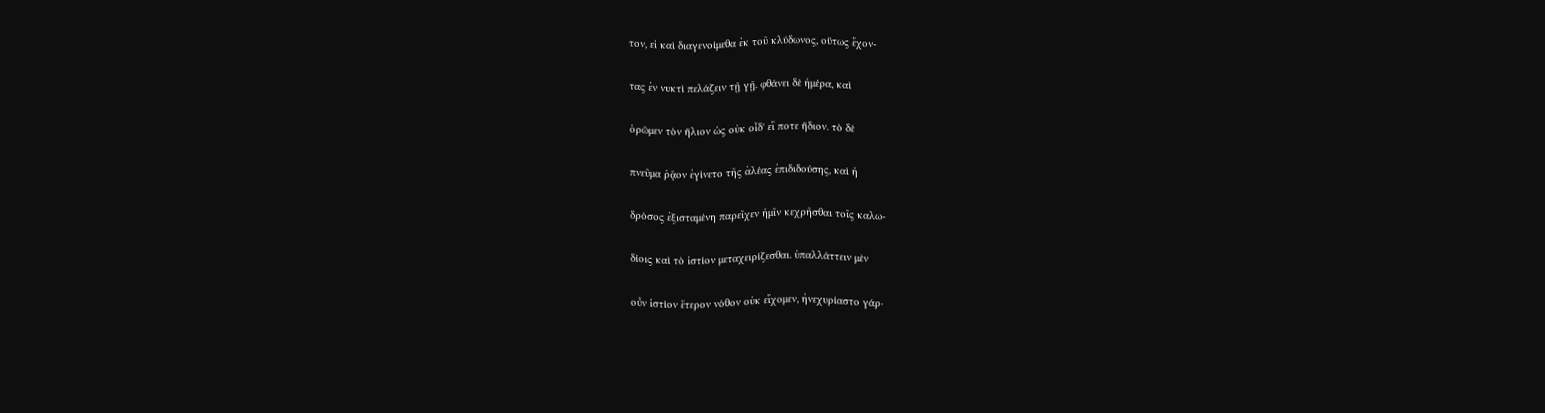τον, εἰ καὶ διαγενοίμεθα ἐκ τοῦ κλύδωνος, οὕτως ἔχον-

τας ἐν νυκτὶ πελάζειν τῇ γῇ. φθάνει δὲ ἡμέρα, καὶ

ὁρῶμεν τὸν ἥλιον ὡς οὐκ οἶδ' εἴ ποτε ἥδιον. τὸ δὲ

πνεῦμα ῥᾷον ἐγίνετο τῆς ἀλέας ἐπιδιδούσης, καὶ ἡ

δρόσος ἐξισταμένη παρεῖχεν ἡμῖν κεχρῆσθαι τοῖς καλω-

δίοις καὶ τὸ ἱστίον μεταχειρίζεσθαι. ὑπαλλάττειν μὲν

οὖν ἱστίον ἕτερον νόθον οὐκ εἴχομεν, ἠνεχυρίαστο γάρ·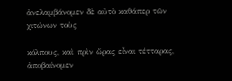ἀνελαμβάνομεν δὲ αὐτὸ καθάπερ τῶν χιτώνων τοὺς

κόλπους, καὶ πρὶν ὥρας εἶναι τέτταρας, ἀποβαίνομεν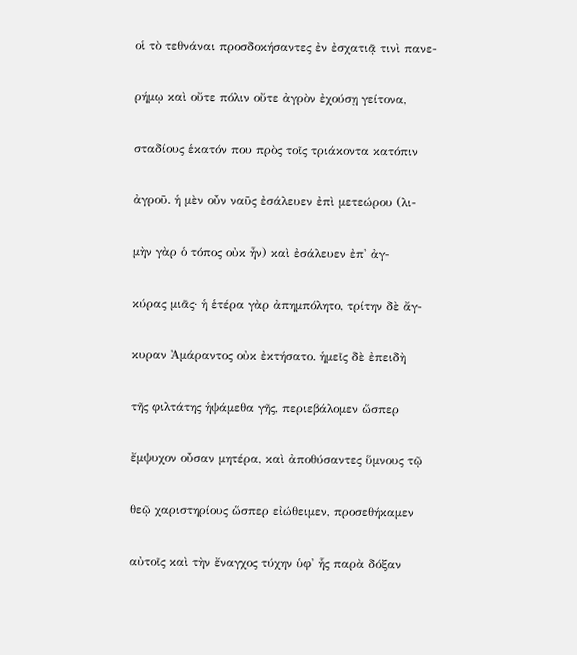οἱ τὸ τεθνάναι προσδοκήσαντες ἐν ἐσχατιᾷ τινὶ πανε-

ρήμῳ καὶ οὔτε πόλιν οὔτε ἀγρὸν ἐχούσῃ γείτονα,

σταδίους ἑκατόν που πρὸς τοῖς τριάκοντα κατόπιν

ἀγροῦ. ἡ μὲν οὖν ναῦς ἐσάλευεν ἐπὶ μετεώρου (λι-

μὴν γὰρ ὁ τόπος οὐκ ἦν) καὶ ἐσάλευεν ἐπ' ἀγ-

κύρας μιᾶς· ἡ ἑτέρα γὰρ ἀπημπόλητο, τρίτην δὲ ἄγ-

κυραν Ἀμάραντος οὐκ ἐκτήσατο. ἡμεῖς δὲ ἐπειδὴ

τῆς φιλτάτης ἡψάμεθα γῆς, περιεβάλομεν ὥσπερ

ἔμψυχον οὖσαν μητέρα, καὶ ἀποθύσαντες ὕμνους τῷ

θεῷ χαριστηρίους ὥσπερ εἰώθειμεν, προσεθήκαμεν

αὐτοῖς καὶ τὴν ἔναγχος τύχην ὑφ' ἧς παρὰ δόξαν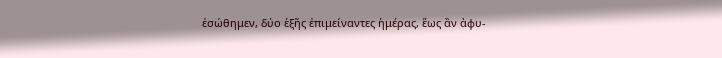ἐσώθημεν, δύο ἑξῆς ἐπιμείναντες ἡμέρας, ἕως ἂν ἀφυ-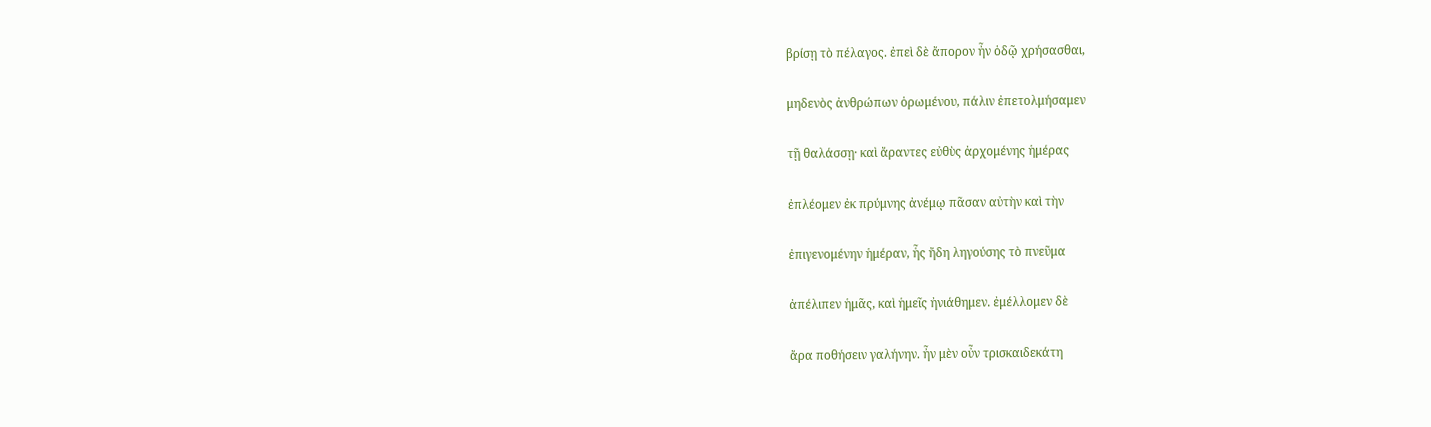βρίσῃ τὸ πέλαγος. ἐπεὶ δὲ ἄπορον ἦν ὁδῷ χρήσασθαι,

μηδενὸς ἀνθρώπων ὁρωμένου, πάλιν ἐπετολμήσαμεν

τῇ θαλάσσῃ· καὶ ἄραντες εὐθὺς ἀρχομένης ἡμέρας

ἐπλέομεν ἐκ πρύμνης ἀνέμῳ πᾶσαν αὐτὴν καὶ τὴν

ἐπιγενομένην ἡμέραν, ἧς ἤδη ληγούσης τὸ πνεῦμα

ἀπέλιπεν ἡμᾶς, καὶ ἡμεῖς ἠνιάθημεν. ἐμέλλομεν δὲ

ἄρα ποθήσειν γαλήνην. ἦν μὲν οὖν τρισκαιδεκάτη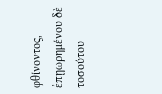φθίνοντος, ἐπῃωρημένου δὲ τοσούτου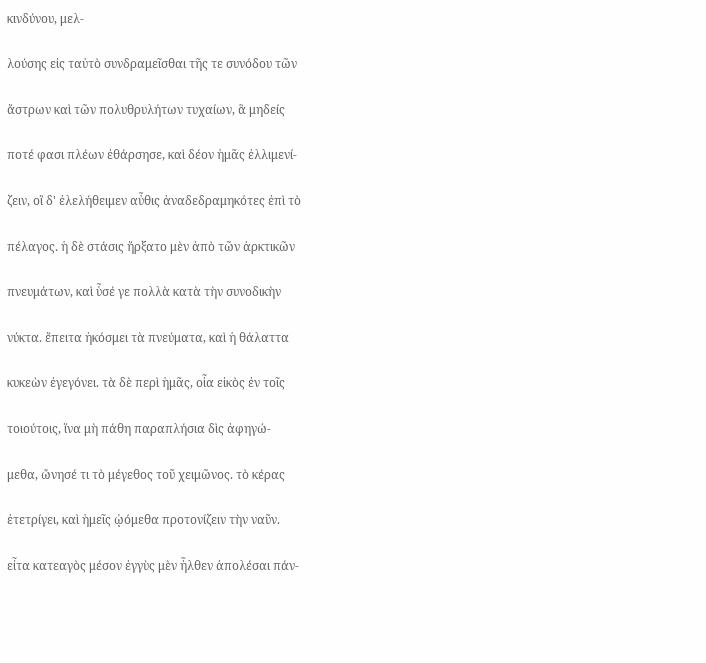κινδύνου, μελ-

λούσης εἰς ταὐτὸ συνδραμεῖσθαι τῆς τε συνόδου τῶν

ἄστρων καὶ τῶν πολυθρυλήτων τυχαίων, ἃ μηδείς

ποτέ φασι πλέων ἐθάρσησε, καὶ δέον ἡμᾶς ἐλλιμενί-

ζειν, οἳ δ' ἐλελήθειμεν αὖθις ἀναδεδραμηκότες ἐπὶ τὸ

πέλαγος. ἡ δὲ στάσις ἤρξατο μὲν ἀπὸ τῶν ἀρκτικῶν

πνευμάτων, καὶ ὗσέ γε πολλὰ κατὰ τὴν συνοδικὴν

νύκτα. ἔπειτα ἠκόσμει τὰ πνεύματα, καὶ ἡ θάλαττα

κυκεὼν ἐγεγόνει. τὰ δὲ περὶ ἡμᾶς, οἷα εἰκὸς ἐν τοῖς

τοιούτοις, ἵνα μὴ πάθη παραπλήσια δὶς ἀφηγώ-

μεθα, ὤνησέ τι τὸ μέγεθος τοῦ χειμῶνος. τὸ κέρας

ἐτετρίγει, καὶ ἡμεῖς ᾠόμεθα προτονίζειν τὴν ναῦν.

εἶτα κατεαγὸς μέσον ἐγγὺς μὲν ἦλθεν ἀπολέσαι πάν-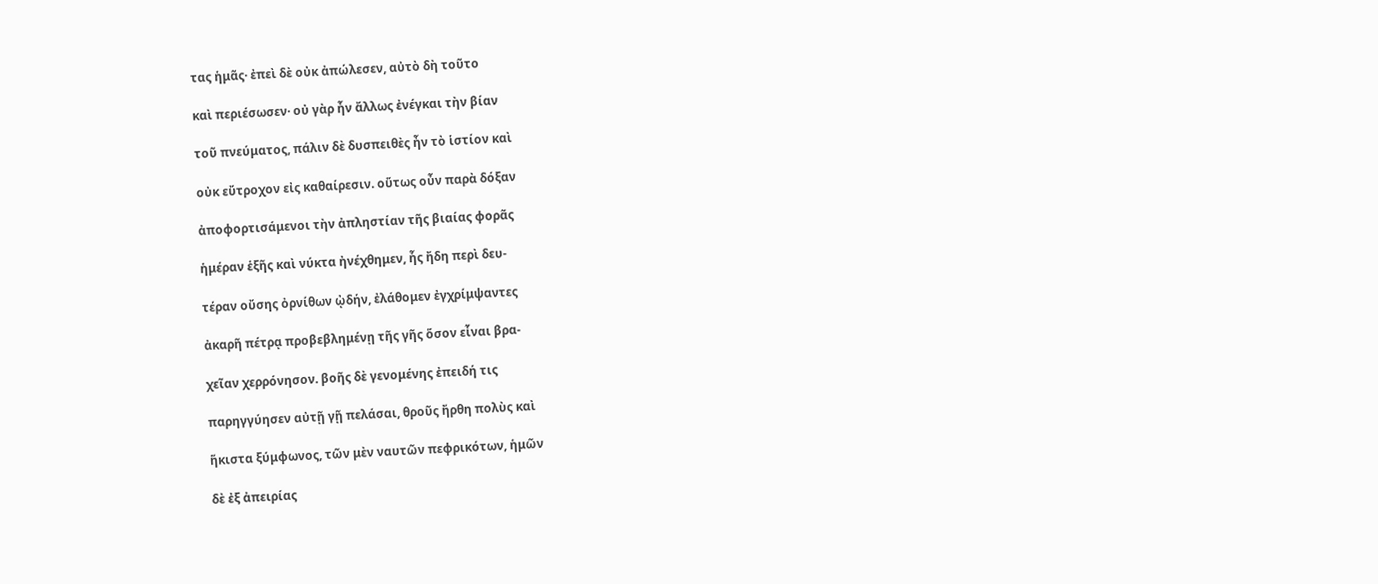τας ἡμᾶς· ἐπεὶ δὲ οὐκ ἀπώλεσεν, αὐτὸ δὴ τοῦτο

καὶ περιέσωσεν· οὐ γὰρ ἦν ἄλλως ἐνέγκαι τὴν βίαν

τοῦ πνεύματος, πάλιν δὲ δυσπειθὲς ἦν τὸ ἱστίον καὶ

οὐκ εὔτροχον εἰς καθαίρεσιν. οὕτως οὖν παρὰ δόξαν

ἀποφορτισάμενοι τὴν ἀπληστίαν τῆς βιαίας φορᾶς

ἡμέραν ἑξῆς καὶ νύκτα ἠνέχθημεν, ἧς ἤδη περὶ δευ-

τέραν οὔσης ὀρνίθων ᾠδήν, ἐλάθομεν ἐγχρίμψαντες

ἀκαρῆ πέτρᾳ προβεβλημένῃ τῆς γῆς ὅσον εἶναι βρα-

χεῖαν χερρόνησον. βοῆς δὲ γενομένης ἐπειδή τις

παρηγγύησεν αὐτῇ γῇ πελάσαι, θροῦς ἤρθη πολὺς καὶ

ἥκιστα ξύμφωνος, τῶν μὲν ναυτῶν πεφρικότων, ἡμῶν

δὲ ἐξ ἀπειρίας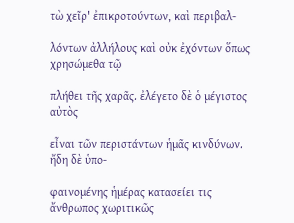τὼ χεῖρ' ἐπικροτούντων, καὶ περιβαλ-

λόντων ἀλλήλους καὶ οὐκ ἐχόντων ὅπως χρησώμεθα τῷ

πλήθει τῆς χαρᾶς. ἐλέγετο δὲ ὁ μέγιστος αὐτὸς

εἶναι τῶν περιστάντων ἡμᾶς κινδύνων. ἤδη δὲ ὑπο-

φαινομένης ἡμέρας κατασείει τις ἄνθρωπος χωριτικῶς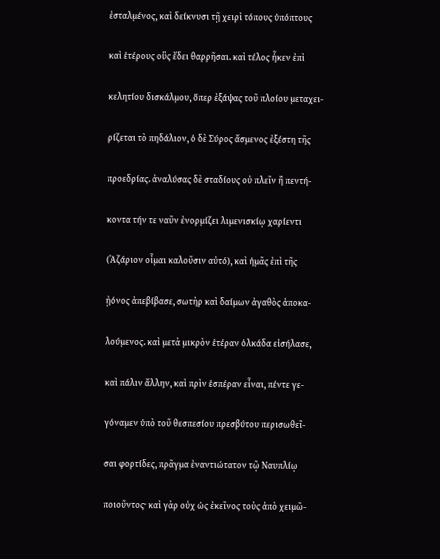ἐσταλμένος, καὶ δείκνυσι τῇ χειρὶ τόπους ὑπόπτους

καὶ ἑτέρους οὓς ἔδει θαρρῆσαι. καὶ τέλος ἧκεν ἐπὶ

κελητίου δισκάλμου, ὅπερ ἐξάψας τοῦ πλοίου μεταχει-

ρίζεται τὸ πηδάλιον, ὁ δὲ Σύρος ἄσμενος ἐξέστη τῆς

προεδρίας. ἀναλύσας δὲ σταδίους οὐ πλεῖν ἢ πεντή-

κοντα τήν τε ναῦν ἐνορμίζει λιμενισκίῳ χαρίεντι

(Ἀζάριον οἶμαι καλοῦσιν αὐτό), καὶ ἡμᾶς ἐπὶ τῆς

ᾐόνος ἀπεβίβασε, σωτὴρ καὶ δαίμων ἀγαθὸς ἀποκα-

λούμενος. καὶ μετὰ μικρὸν ἑτέραν ὁλκάδα εἰσήλασε,

καὶ πάλιν ἄλλην, καὶ πρὶν ἑσπέραν εἶναι, πέντε γε-

γόναμεν ὑπὸ τοῦ θεσπεσίου πρεσβύτου περισωθεῖ-

σαι φορτίδες, πρᾶγμα ἐναντιώτατον τῷ Ναυπλίῳ

ποιοῦντος· καὶ γὰρ οὐχ ὡς ἐκεῖνος τοὺς ἀπὸ χειμῶ-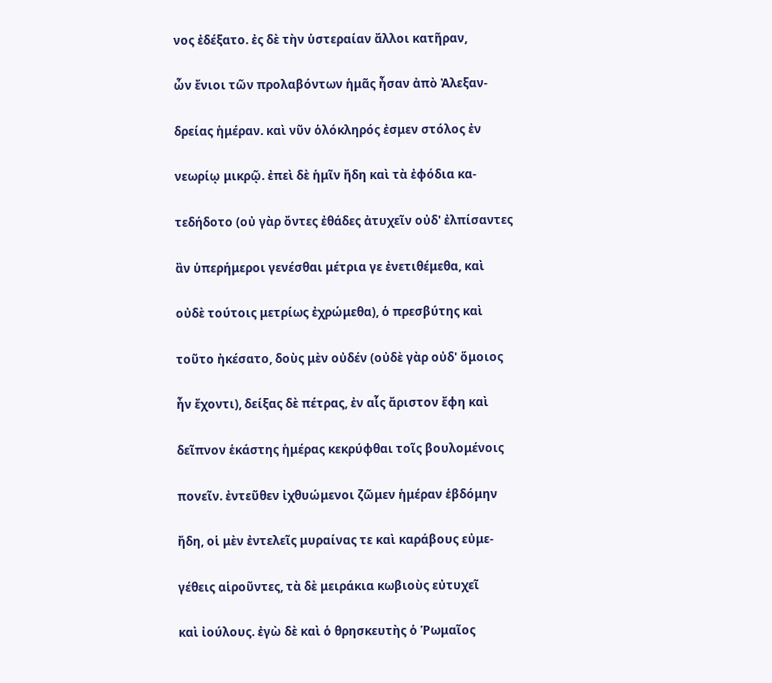νος ἐδέξατο. ἐς δὲ τὴν ὑστεραίαν ἄλλοι κατῆραν,

ὧν ἔνιοι τῶν προλαβόντων ἡμᾶς ἦσαν ἀπὸ Ἀλεξαν-

δρείας ἡμέραν. καὶ νῦν ὁλόκληρός ἐσμεν στόλος ἐν

νεωρίῳ μικρῷ. ἐπεὶ δὲ ἡμῖν ἤδη καὶ τὰ ἐφόδια κα-

τεδήδοτο (οὐ γὰρ ὄντες ἐθάδες ἀτυχεῖν οὐδ' ἐλπίσαντες

ἂν ὑπερήμεροι γενέσθαι μέτρια γε ἐνετιθέμεθα, καὶ

οὐδὲ τούτοις μετρίως ἐχρώμεθα), ὁ πρεσβύτης καὶ

τοῦτο ἠκέσατο, δοὺς μὲν οὐδέν (οὐδὲ γὰρ οὐδ' ὅμοιος

ἦν ἔχοντι), δείξας δὲ πέτρας, ἐν αἷς ἄριστον ἔφη καὶ

δεῖπνον ἑκάστης ἡμέρας κεκρύφθαι τοῖς βουλομένοις

πονεῖν. ἐντεῦθεν ἰχθυώμενοι ζῶμεν ἡμέραν ἑβδόμην

ἤδη, οἱ μὲν ἐντελεῖς μυραίνας τε καὶ καράβους εὐμε-

γέθεις αἱροῦντες, τὰ δὲ μειράκια κωβιοὺς εὐτυχεῖ

καὶ ἰούλους. ἐγὼ δὲ καὶ ὁ θρησκευτὴς ὁ Ῥωμαῖος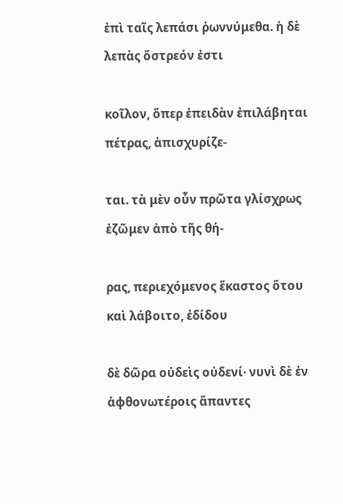ἐπὶ ταῖς λεπάσι ῥωννύμεθα. ἡ δὲ λεπὰς ὄστρεόν ἐστι

κοῖλον, ὅπερ ἐπειδὰν ἐπιλάβηται πέτρας, ἀπισχυρίζε-

ται. τὰ μὲν οὖν πρῶτα γλίσχρως ἐζῶμεν ἀπὸ τῆς θή-

ρας, περιεχόμενος ἕκαστος ὅτου καὶ λάβοιτο, ἐδίδου

δὲ δῶρα οὐδεὶς οὐδενί· νυνὶ δὲ ἐν ἀφθονωτέροις ἅπαντες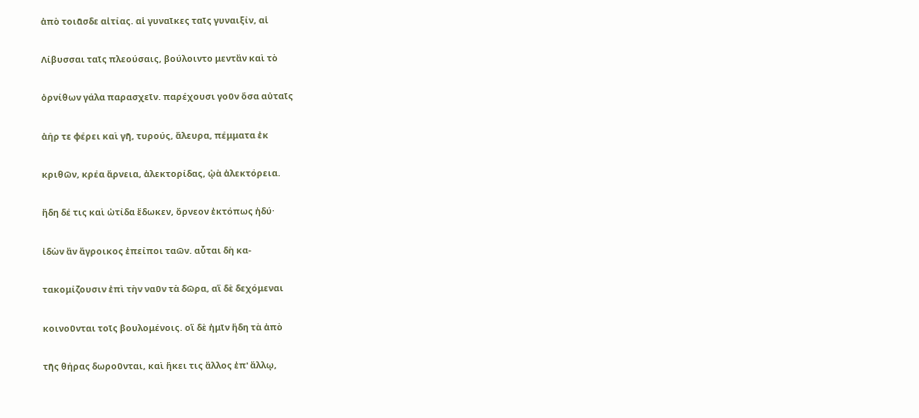ἀπὸ τοιᾶσδε αἰτίας. αἱ γυναῖκες ταῖς γυναιξίν, αἱ

Λίβυσσαι ταῖς πλεούσαις, βούλοιντο μεντἂν καὶ τὸ

ὀρνίθων γάλα παρασχεῖν. παρέχουσι γοῦν ὅσα αὐταῖς

ἀήρ τε φέρει καὶ γῆ, τυρούς, ἄλευρα, πέμματα ἐκ

κριθῶν, κρέα ἄρνεια, ἀλεκτορίδας, ᾠὰ ἀλεκτόρεια.

ἤδη δέ τις καὶ ὠτίδα ἔδωκεν, ὄρνεον ἐκτόπως ἡδύ·

ἰδὼν ἂν ἄγροικος ἐπείποι ταῶν. αὗται δὴ κα-

τακομίζουσιν ἐπὶ τὴν ναῦν τὰ δῶρα, αἳ δὲ δεχόμεναι

κοινοῦνται τοῖς βουλομένοις. οἳ δὲ ἡμῖν ἤδη τὰ ἀπὸ

τῆς θήρας δωροῦνται, καὶ ἥκει τις ἄλλος ἐπ' ἄλλῳ,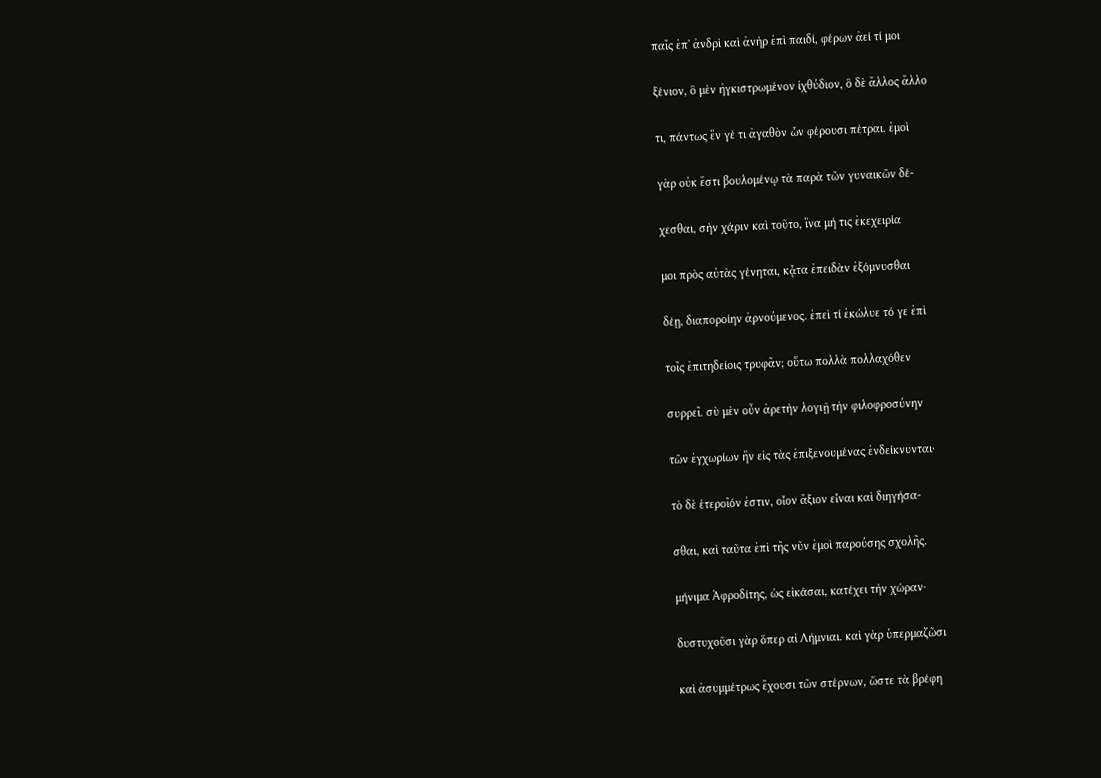παῖς ἐπ' ἀνδρὶ καὶ ἀνὴρ ἐπὶ παιδί, φέρων ἀεί τί μοι

ξένιον, ὃ μὲν ἠγκιστρωμένον ἰχθύδιον, ὃ δὲ ἄλλος ἄλλο

τι, πάντως ἕν γέ τι ἀγαθὸν ὧν φέρουσι πέτραι. ἐμοὶ

γὰρ οὐκ ἔστι βουλομένῳ τὰ παρὰ τῶν γυναικῶν δέ-

χεσθαι, σὴν χάριν καὶ τοῦτο, ἵνα μή τις ἐκεχειρία

μοι πρὸς αὐτὰς γένηται, κᾆτα ἐπειδὰν ἐξόμνυσθαι

δέῃ, διαποροίην ἀρνούμενος. ἐπεὶ τί ἐκώλυε τό γε ἐπὶ

τοῖς ἐπιτηδείοις τρυφᾶν; οὕτω πολλὰ πολλαχόθεν

συρρεῖ. σὺ μὲν οὖν ἀρετὴν λογιῇ τὴν φιλοφροσύνην

τῶν ἐγχωρίων ἣν εἰς τὰς ἐπιξενουμένας ἐνδείκνυνται·

τὸ δὲ ἑτεροῖόν ἐστιν, οἷον ἄξιον εἶναι καὶ διηγήσα-

σθαι, καὶ ταῦτα ἐπὶ τῆς νῦν ἐμοὶ παρούσης σχολῆς.

μήνιμα Ἀφροδίτης, ὡς εἰκάσαι, κατέχει τὴν χώραν·

δυστυχοῦσι γὰρ ὅπερ αἱ Λήμνιαι. καὶ γὰρ ὑπερμαζῶσι

καὶ ἀσυμμέτρως ἔχουσι τῶν στέρνων, ὥστε τὰ βρέφη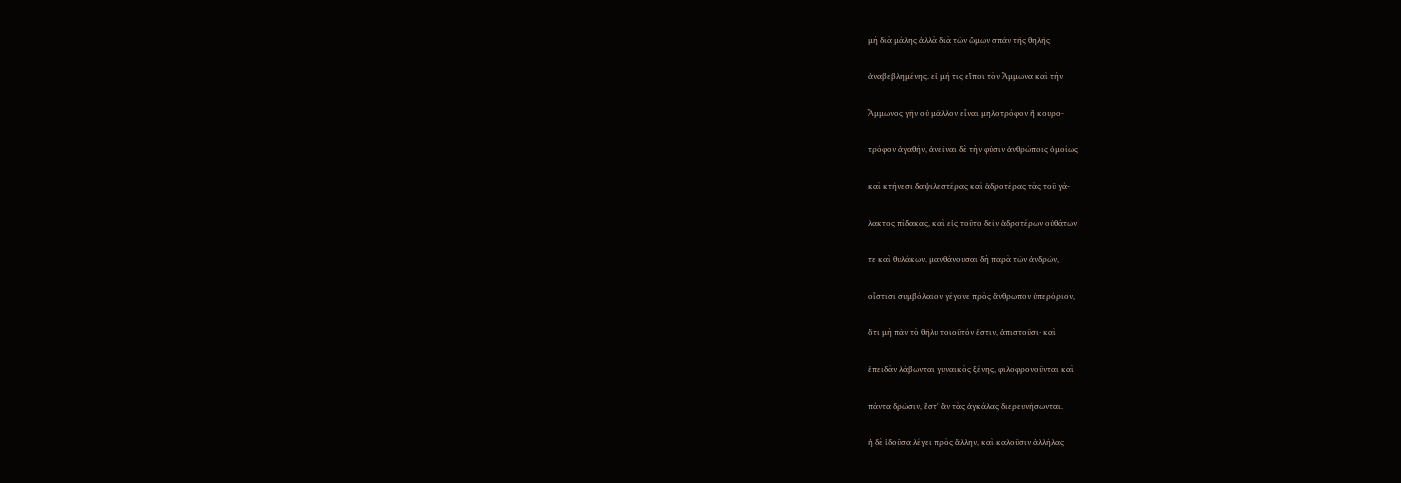μὴ διὰ μάλης ἀλλὰ διὰ τῶν ὤμων σπᾶν τῆς θηλῆς

ἀναβεβλημένης. εἰ μή τις εἴποι τὸν Ἄμμωνα καὶ τὴν

Ἄμμωνος γῆν οὐ μᾶλλον εἶναι μηλοτρόφον ἢ κουρο-

τρόφον ἀγαθήν, ἀνεῖναι δὲ τὴν φύσιν ἀνθρώποις ὁμοίως

καὶ κτήνεσι δαψιλεστέρας καὶ ἁδροτέρας τὰς τοῦ γά-

λακτος πίδακας, καὶ εἰς τοῦτο δεῖν ἁδροτέρων οὐθάτων

τε καὶ θυλάκων. μανθάνουσαι δὴ παρὰ τῶν ἀνδρῶν,

οἷστισι συμβόλαιον γέγονε πρὸς ἄνθρωπον ὑπερόριον,

ὅτι μὴ πᾶν τὸ θῆλυ τοιοῦτόν ἐστιν, ἀπιστοῦσι· καὶ

ἐπειδὰν λάβωνται γυναικὸς ξένης, φιλοφρονοῦνται καὶ

πάντα δρῶσιν, ἔστ' ἂν τὰς ἀγκάλας διερευνήσωνται.

ἡ δὲ ἰδοῦσα λέγει πρὸς ἄλλην, καὶ καλοῦσιν ἀλλήλας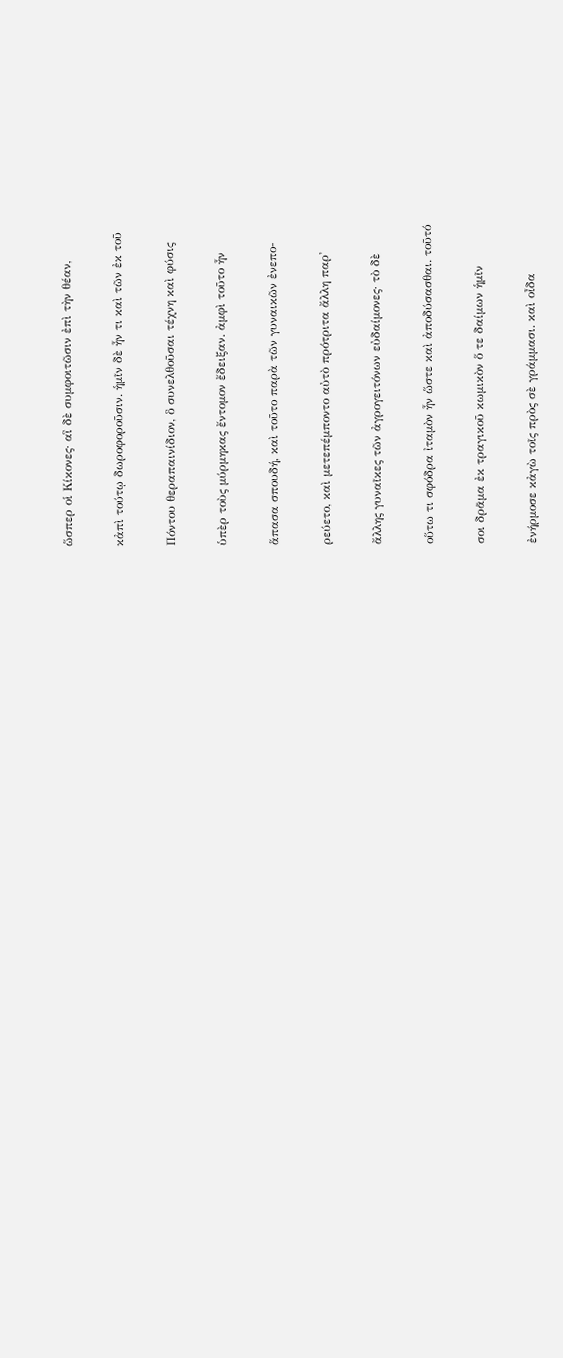ὥσπερ οἱ Κίκονες· αἳ δὲ συμφοιτῶσιν ἐπὶ τὴν θέαν,

κἀπὶ τούτῳ δωροφοροῦσιν. ἡμῖν δὲ ἦν τι καὶ τῶν ἐκ τοῦ

Πόντου θεραπαινίδιον, ὃ συνελθοῦσαι τέχνη καὶ φύσις

ὑπὲρ τοὺς μύρμηκας ἔντομον ἔδειξαν. ἀμφὶ τοῦτο ἦν

ἅπασα σπουδή, καὶ τοῦτο παρὰ τῶν γυναικῶν ἐνεπο-

ρεύετο, καὶ μετεπέμποντο αὐτὸ πρότριτα ἄλλη παρ'

ἄλλης γυναῖκες τῶν ἀγρογειτόνων εὐδαίμονες· τὸ δὲ

οὕτω τι σφόδρα ἰταμὸν ἦν ὥστε καὶ ἀποδύσασθαι. τοῦτό

σοι δρᾶμα ἐκ τραγικοῦ κωμικὸν ὅ τε δαίμων ἡμῖν

ἐνήρμοσε κἀγὼ τοῖς πρὸς σὲ γράμμασι. καὶ οἶδα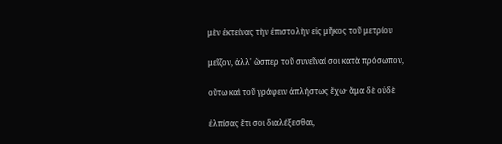μὲν ἐκτείνας τὴν ἐπιστολὴν εἰς μῆκος τοῦ μετρίου

μεῖζον, ἀλλ' ὥσπερ τοῦ συνεῖναί σοι κατὰ πρόσωπον,

οὕτω καὶ τοῦ γράφειν ἀπλήστως ἔχω· ἅμα δὲ οὐδὲ

ἐλπίσας ἔτι σοι διαλέξεσθαι,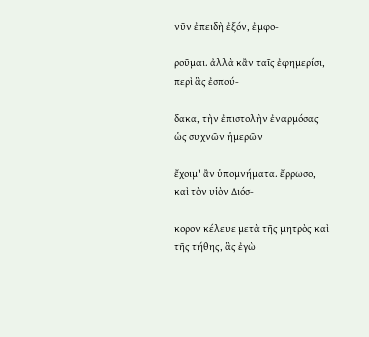νῦν ἐπειδὴ ἐξόν, ἐμφο-

ροῦμαι. ἀλλὰ κἂν ταῖς ἐφημερίσι, περὶ ἃς ἐσπού-

δακα, τὴν ἐπιστολὴν ἐναρμόσας ὡς συχνῶν ἡμερῶν

ἔχοιμ' ἂν ὑπομνήματα. ἔρρωσο, καὶ τὸν υἱὸν Διόσ-

κορον κέλευε μετὰ τῆς μητρὸς καὶ τῆς τήθης, ἃς ἐγὼ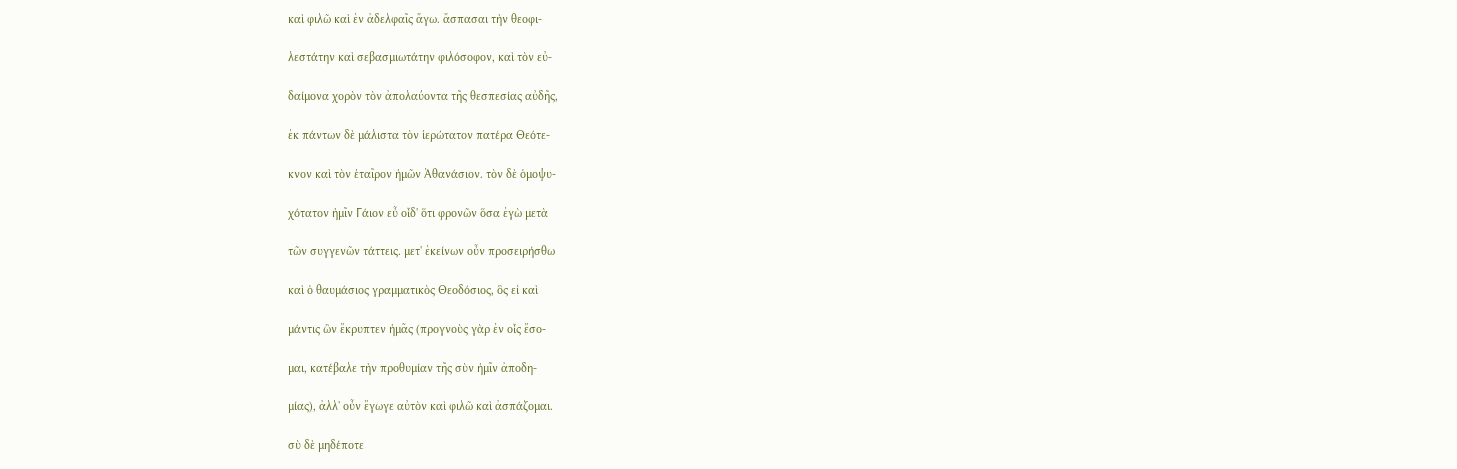καὶ φιλῶ καὶ ἐν ἀδελφαῖς ἄγω. ἄσπασαι τὴν θεοφι-

λεστάτην καὶ σεβασμιωτάτην φιλόσοφον, καὶ τὸν εὐ-

δαίμονα χορὸν τὸν ἀπολαύοντα τῆς θεσπεσίας αὐδῆς,

ἐκ πάντων δὲ μάλιστα τὸν ἱερώτατον πατέρα Θεότε-

κνον καὶ τὸν ἑταῖρον ἡμῶν Ἀθανάσιον. τὸν δὲ ὁμοψυ-

χότατον ἡμῖν Γάιον εὖ οἶδ' ὅτι φρονῶν ὅσα ἐγὼ μετὰ

τῶν συγγενῶν τάττεις. μετ' ἐκείνων οὖν προσειρήσθω

καὶ ὁ θαυμάσιος γραμματικὸς Θεοδόσιος, ὃς εἰ καὶ

μάντις ὢν ἔκρυπτεν ἡμᾶς (προγνοὺς γὰρ ἐν οἷς ἔσο-

μαι, κατέβαλε τὴν προθυμίαν τῆς σὺν ἡμῖν ἀποδη-

μίας), ἀλλ' οὖν ἔγωγε αὐτὸν καὶ φιλῶ καὶ ἀσπάζομαι.

σὺ δὲ μηδέποτε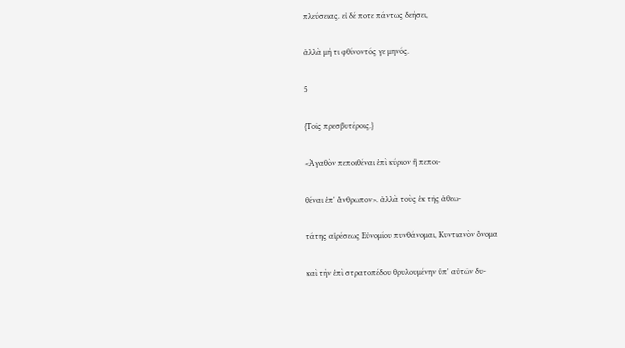πλεύσειας. εἰ δέ ποτε πάντως δεήσει,

ἀλλὰ μή τι φθίνοντός γε μηνός.

5

{Τοῖς πρεσβυτέροις.}

<Ἀγαθὸν πεποιθέναι ἐπὶ κύριον ἢ πεποι-

θέναι ἐπ' ἄνθρωπον>. ἀλλὰ τοὺς ἐκ τῆς ἀθεω-

τάτης αἱρέσεως Εὐνομίου πυνθάνομαι, Κυντιανὸν ὄνομα

καὶ τὴν ἐπὶ στρατοπέδου θρυλουμένην ὑπ' αὐτῶν δυ-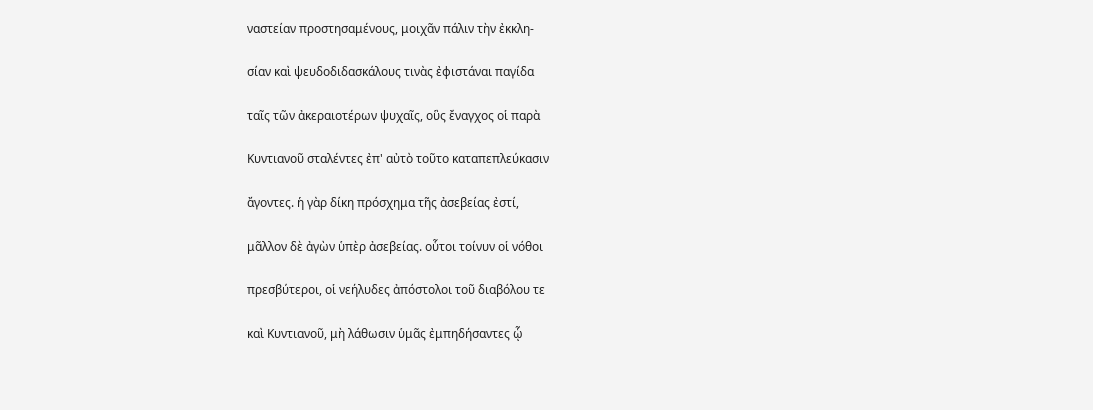ναστείαν προστησαμένους, μοιχᾶν πάλιν τὴν ἐκκλη-

σίαν καὶ ψευδοδιδασκάλους τινὰς ἐφιστάναι παγίδα

ταῖς τῶν ἀκεραιοτέρων ψυχαῖς, οὓς ἔναγχος οἱ παρὰ

Κυντιανοῦ σταλέντες ἐπ' αὐτὸ τοῦτο καταπεπλεύκασιν

ἄγοντες. ἡ γὰρ δίκη πρόσχημα τῆς ἀσεβείας ἐστί,

μᾶλλον δὲ ἀγὼν ὑπὲρ ἀσεβείας. οὗτοι τοίνυν οἱ νόθοι

πρεσβύτεροι, οἱ νεήλυδες ἀπόστολοι τοῦ διαβόλου τε

καὶ Κυντιανοῦ, μὴ λάθωσιν ὑμᾶς ἐμπηδήσαντες ᾧ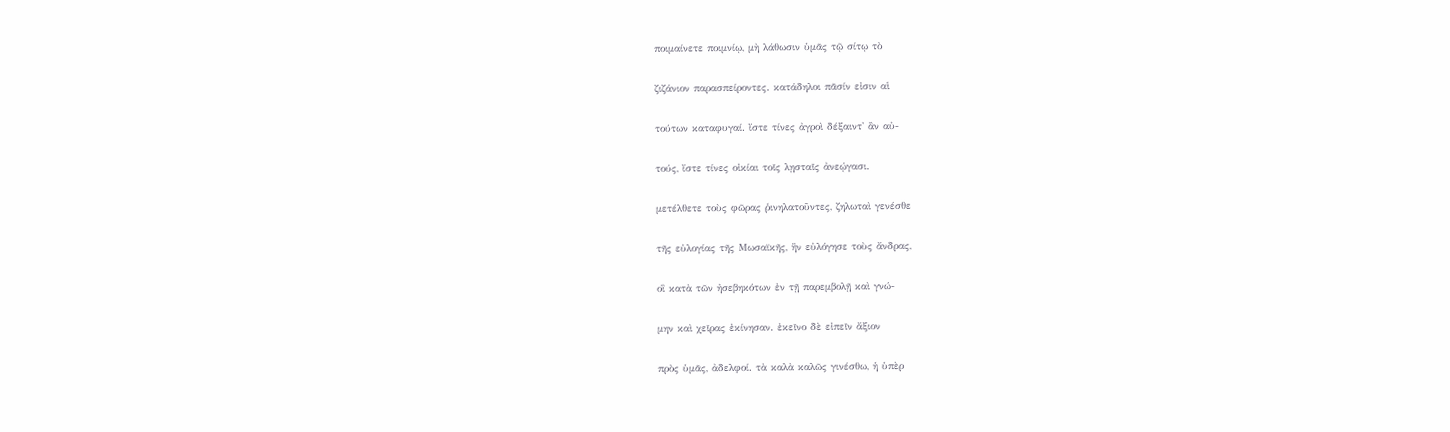ποιμαίνετε ποιμνίῳ, μὴ λάθωσιν ὑμᾶς τῷ σίτῳ τὸ

ζιζάνιον παρασπείροντες. κατάδηλοι πᾶσίν εἰσιν αἱ

τούτων καταφυγαί. ἴστε τίνες ἀγροὶ δέξαιντ' ἂν αὐ-

τούς, ἴστε τίνες οἰκίαι τοῖς λῃσταῖς ἀνεῴγασι.

μετέλθετε τοὺς φῶρας ῥινηλατοῦντες, ζηλωταὶ γενέσθε

τῆς εὐλογίας τῆς Μωσαϊκῆς, ἣν εὐλόγησε τοὺς ἄνδρας,

οἳ κατὰ τῶν ἠσεβηκότων ἐν τῇ παρεμβολῇ καὶ γνώ-

μην καὶ χεῖρας ἐκίνησαν. ἐκεῖνο δὲ εἰπεῖν ἄξιον

πρὸς ὑμᾶς, ἀδελφοί. τὰ καλὰ καλῶς γινέσθω, ἡ ὑπὲρ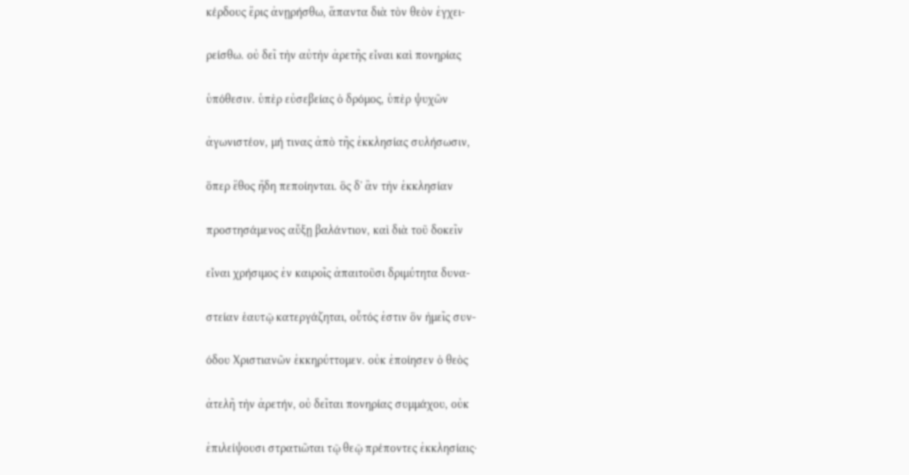κέρδους ἔρις ἀνῃρήσθω, ἅπαντα διὰ τὸν θεὸν ἐγχει-

ρείσθω. οὐ δεῖ τὴν αὐτὴν ἀρετῆς εἶναι καὶ πονηρίας

ὑπόθεσιν. ὑπὲρ εὐσεβείας ὁ δρόμος, ὑπὲρ ψυχῶν

ἀγωνιστέον, μή τινας ἀπὸ τῆς ἐκκλησίας συλήσωσιν,

ὅπερ ἔθος ἤδη πεποίηνται. ὃς δ' ἂν τὴν ἐκκλησίαν

προστησάμενος αὔξῃ βαλάντιον, καὶ διὰ τοῦ δοκεῖν

εἶναι χρήσιμος ἐν καιροῖς ἀπαιτοῦσι δριμύτητα δυνα-

στείαν ἑαυτῷ κατεργάζηται, οὗτός ἐστιν ὃν ἡμεῖς συν-

όδου Χριστιανῶν ἐκκηρύττομεν. οὐκ ἐποίησεν ὁ θεὸς

ἀτελῆ τὴν ἀρετήν, οὐ δεῖται πονηρίας συμμάχου, οὐκ

ἐπιλείψουσι στρατιῶται τῷ θεῷ πρέποντες ἐκκλησίαις·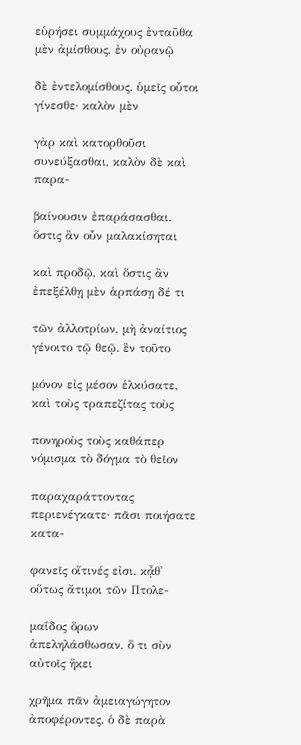εὑρήσει συμμάχους ἐνταῦθα μὲν ἀμίσθους, ἐν οὐρανῷ

δὲ ἐντελομίσθους. ὑμεῖς οὗτοι γίνεσθε· καλὸν μὲν

γὰρ καὶ κατορθοῦσι συνεύξασθαι, καλὸν δὲ καὶ παρα-

βαίνουσιν ἐπαράσασθαι. ὅστις ἂν οὖν μαλακίσηται

καὶ προδῷ, καὶ ὅστις ἂν ἐπεξέλθῃ μὲν ἁρπάσῃ δέ τι

τῶν ἀλλοτρίων, μὴ ἀναίτιος γένοιτο τῷ θεῷ. ἓν τοῦτο

μόνον εἰς μέσον ἑλκύσατε, καὶ τοὺς τραπεζίτας τοὺς

πονηροὺς τοὺς καθάπερ νόμισμα τὸ δόγμα τὸ θεῖον

παραχαράττοντας περιενέγκατε· πᾶσι ποιήσατε κατα-

φανεῖς οἵτινές εἰσι. κᾆθ' οὕτως ἄτιμοι τῶν Πτολε-

μαΐδος ὅρων ἀπεληλάσθωσαν, ὅ τι σὺν αὐτοῖς ἥκει

χρῆμα πᾶν ἀμειαγώγητον ἀποφέροντες. ὁ δὲ παρὰ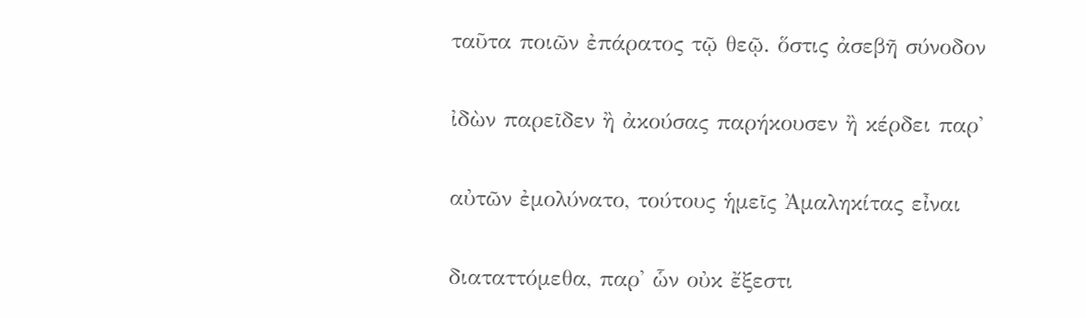ταῦτα ποιῶν ἐπάρατος τῷ θεῷ. ὅστις ἀσεβῆ σύνοδον

ἰδὼν παρεῖδεν ἢ ἀκούσας παρήκουσεν ἢ κέρδει παρ'

αὐτῶν ἐμολύνατο, τούτους ἡμεῖς Ἀμαληκίτας εἶναι

διαταττόμεθα, παρ' ὧν οὐκ ἔξεστι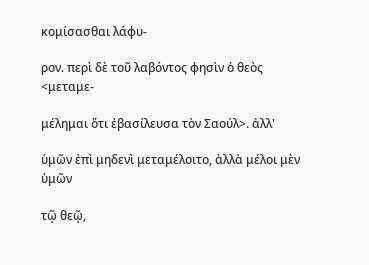κομίσασθαι λάφυ-

ρον. περὶ δὲ τοῦ λαβόντος φησὶν ὁ θεὸς <μεταμε-

μέλημαι ὅτι ἐβασίλευσα τὸν Σαούλ>. ἀλλ'

ὑμῶν ἐπὶ μηδενὶ μεταμέλοιτο, ἀλλὰ μέλοι μὲν ὑμῶν

τῷ θεῷ,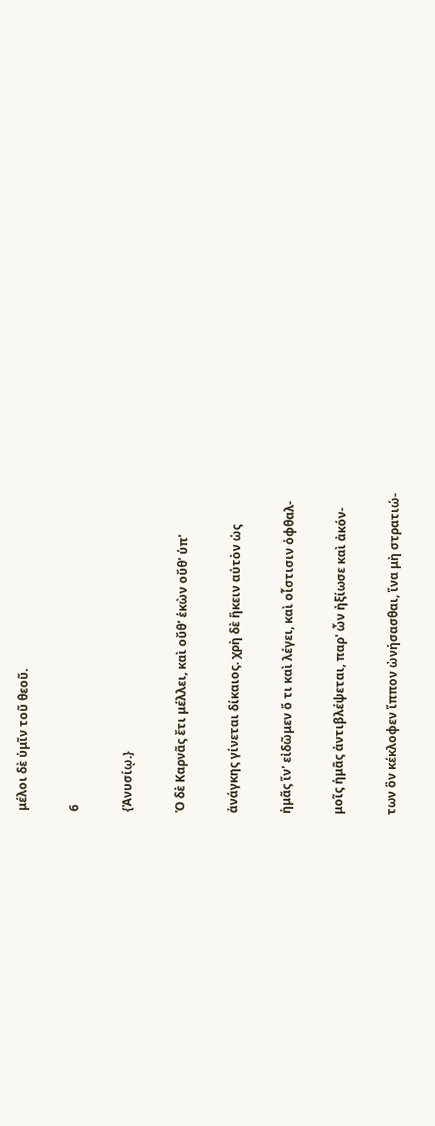μέλοι δὲ ὑμῖν τοῦ θεοῦ.

6

{Ἀνυσίῳ.}

Ὁ δὲ Καρνᾶς ἔτι μέλλει, καὶ οὔθ' ἑκὼν οὔθ' ὑπ'

ἀνάγκης γίνεται δίκαιος. χρὴ δὲ ἥκειν αὐτὸν ὡς

ἡμᾶς ἵν' εἰδῶμεν ὅ τι καὶ λέγει, καὶ οἷστισιν ὀφθαλ-

μοῖς ἡμᾶς ἀντιβλέψεται, παρ' ὧν ἠξίωσε καὶ ἀκόν-

των ὃν κέκλοφεν ἵππον ὠνήσασθαι, ἵνα μὴ στρατιώ-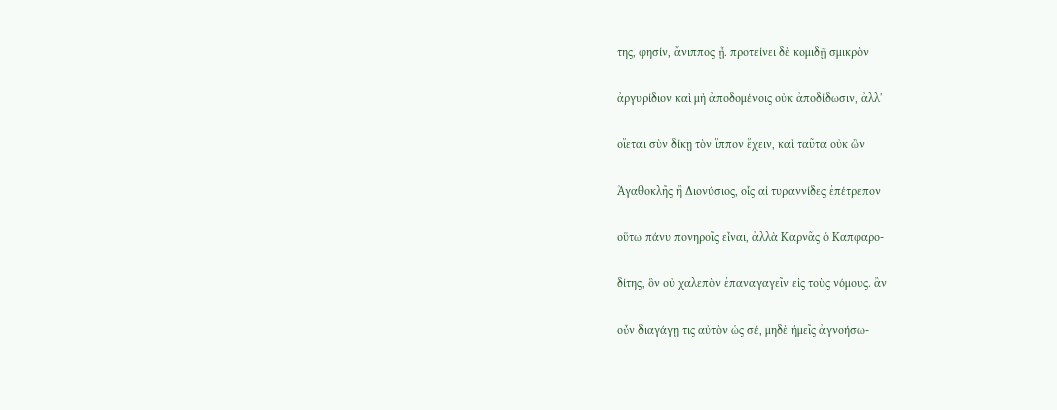της, φησίν, ἄνιππος ᾖ. προτείνει δὲ κομιδῇ σμικρὸν

ἀργυρίδιον καὶ μὴ ἀποδομένοις οὐκ ἀποδίδωσιν, ἀλλ'

οἴεται σὺν δίκῃ τὸν ἵππον ἔχειν, καὶ ταῦτα οὐκ ὢν

Ἀγαθοκλῆς ἢ Διονύσιος, οἷς αἱ τυραννίδες ἐπέτρεπον

οὕτω πάνυ πονηροῖς εἶναι, ἀλλὰ Καρνᾶς ὁ Καπφαρο-

δίτης, ὃν οὐ χαλεπὸν ἐπαναγαγεῖν εἰς τοὺς νόμους. ἂν

οὖν διαγάγῃ τις αὐτὸν ὡς σέ, μηδὲ ἡμεῖς ἀγνοήσω-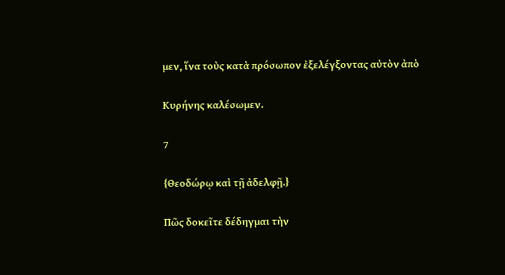μεν, ἵνα τοὺς κατὰ πρόσωπον ἐξελέγξοντας αὐτὸν ἀπὸ

Κυρήνης καλέσωμεν.

7

{Θεοδώρῳ καὶ τῇ ἀδελφῇ.}

Πῶς δοκεῖτε δέδηγμαι τὴν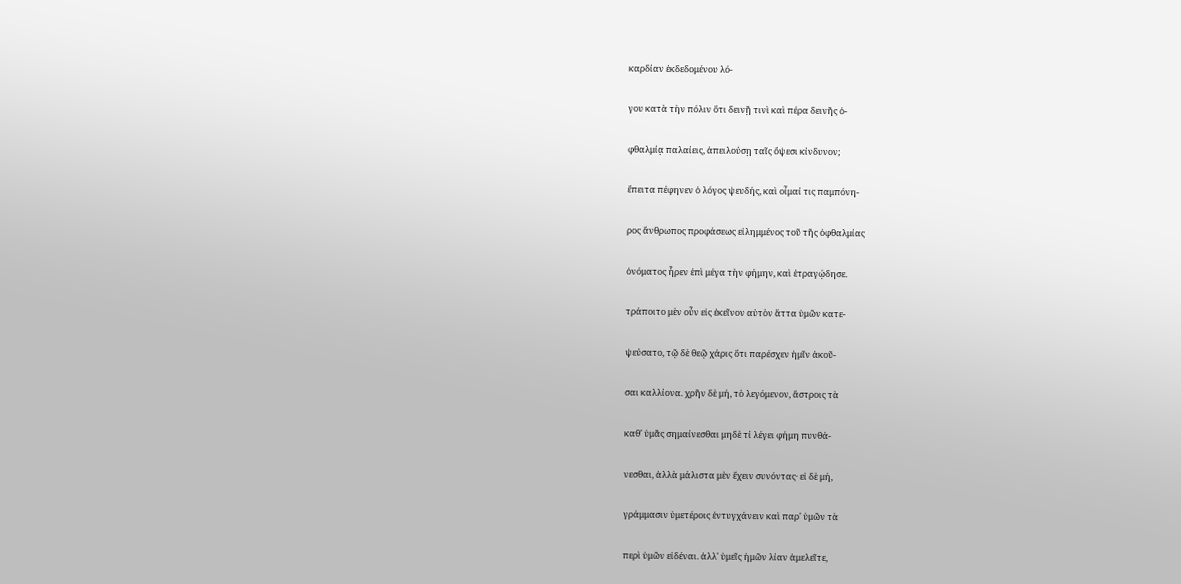καρδίαν ἐκδεδομένου λό-

γου κατὰ τὴν πόλιν ὅτι δεινῇ τινὶ καὶ πέρα δεινῆς ὀ-

φθαλμίᾳ παλαίεις, ἀπειλούσῃ ταῖς ὄψεσι κίνδυνον;

ἔπειτα πέφηνεν ὁ λόγος ψευδής, καὶ οἶμαί τις παμπόνη-

ρος ἄνθρωπος προφάσεως εἰλημμένος τοῦ τῆς ὀφθαλμίας

ὀνόματος ἦρεν ἐπὶ μέγα τὴν φήμην, καὶ ἐτραγῴδησε.

τράποιτο μὲν οὖν εἰς ἐκεῖνον αὐτὸν ἅττα ὑμῶν κατε-

ψεύσατο, τῷ δὲ θεῷ χάρις ὅτι παρέσχεν ἡμῖν ἀκοῦ-

σαι καλλίονα. χρῆν δὲ μή, τὸ λεγόμενον, ἄστροις τὰ

καθ' ὑμᾶς σημαίνεσθαι μηδὲ τί λέγει φήμη πυνθά-

νεσθαι, ἀλλὰ μάλιστα μὲν ἔχειν συνόντας· εἰ δὲ μή,

γράμμασιν ὑμετέροις ἐντυγχάνειν καὶ παρ' ὑμῶν τὰ

περὶ ὑμῶν εἰδέναι. ἀλλ' ὑμεῖς ἡμῶν λίαν ἀμελεῖτε,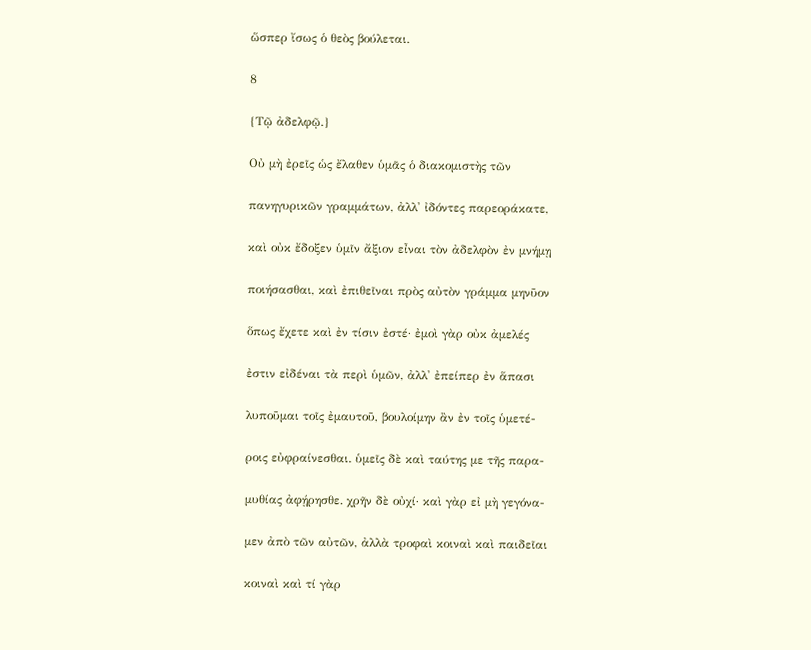ὥσπερ ἴσως ὁ θεὸς βούλεται.

8

{Τῷ ἀδελφῷ.}

Οὐ μὴ ἐρεῖς ὡς ἔλαθεν ὑμᾶς ὁ διακομιστὴς τῶν

πανηγυρικῶν γραμμάτων, ἀλλ' ἰδόντες παρεοράκατε,

καὶ οὐκ ἔδοξεν ὑμῖν ἄξιον εἶναι τὸν ἀδελφὸν ἐν μνήμῃ

ποιήσασθαι, καὶ ἐπιθεῖναι πρὸς αὐτὸν γράμμα μηνῦον

ὅπως ἔχετε καὶ ἐν τίσιν ἐστέ· ἐμοὶ γὰρ οὐκ ἀμελές

ἐστιν εἰδέναι τὰ περὶ ὑμῶν, ἀλλ' ἐπείπερ ἐν ἅπασι

λυποῦμαι τοῖς ἐμαυτοῦ, βουλοίμην ἂν ἐν τοῖς ὑμετέ-

ροις εὐφραίνεσθαι. ὑμεῖς δὲ καὶ ταύτης με τῆς παρα-

μυθίας ἀφῄρησθε. χρῆν δὲ οὐχί· καὶ γὰρ εἰ μὴ γεγόνα-

μεν ἀπὸ τῶν αὐτῶν, ἀλλὰ τροφαὶ κοιναὶ καὶ παιδεῖαι

κοιναὶ καὶ τί γὰρ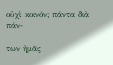οὐχὶ κοινόν; πάντα διὰ πάν-

των ἡμᾶς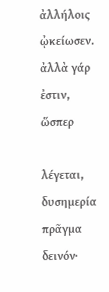ἀλλήλοις ᾠκείωσεν. ἀλλὰ γάρ ἐστιν, ὥσπερ

λέγεται, δυσημερία πρᾶγμα δεινόν·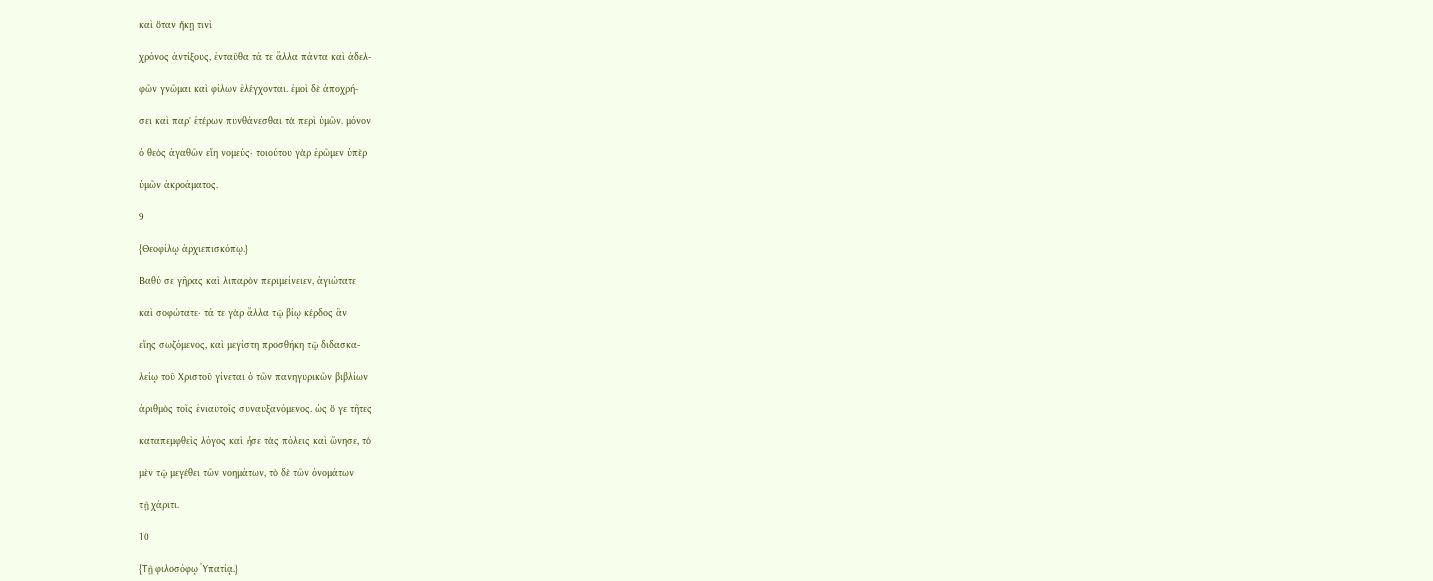καὶ ὅταν ἥκῃ τινὶ

χρόνος ἀντίξους, ἐνταῦθα τά τε ἄλλα πάντα καὶ ἀδελ-

φῶν γνῶμαι καὶ φίλων ἐλέγχονται. ἐμοὶ δὲ ἀποχρή-

σει καὶ παρ' ἑτέρων πυνθάνεσθαι τὰ περὶ ὑμῶν. μόνον

ὁ θεὸς ἀγαθῶν εἴη νομεύς· τοιούτου γὰρ ἐρῶμεν ὑπὲρ

ὑμῶν ἀκροάματος.

9

{Θεοφίλῳ ἀρχιεπισκόπῳ.}

Βαθύ σε γῆρας καὶ λιπαρὸν περιμείνειεν, ἁγιώτατε

καὶ σοφώτατε· τά τε γὰρ ἄλλα τῷ βίῳ κέρδος ἂν

εἴης σωζόμενος, καὶ μεγίστη προσθήκη τῷ διδασκα-

λείῳ τοῦ Χριστοῦ γίνεται ὁ τῶν πανηγυρικῶν βιβλίων

ἀριθμὸς τοῖς ἐνιαυτοῖς συναυξανόμενος. ὡς ὅ γε τῆτες

καταπεμφθεὶς λόγος καὶ ἧσε τὰς πόλεις καὶ ὤνησε, τὸ

μὲν τῷ μεγέθει τῶν νοημάτων, τὸ δὲ τῶν ὀνομάτων

τῇ χάριτι.

10

{Τῇ φιλοσόφῳ Ὑπατίᾳ.}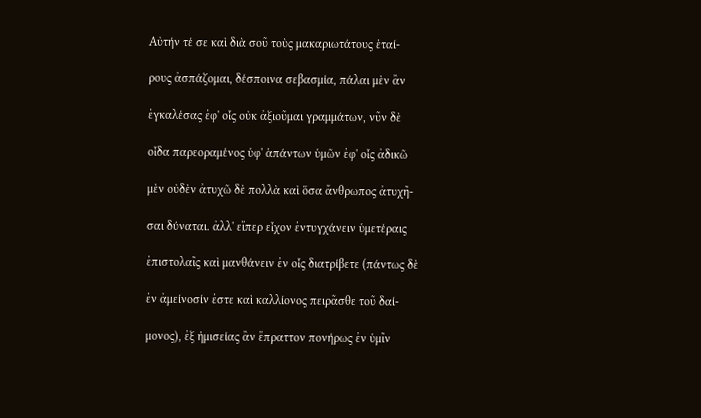Αὐτήν τέ σε καὶ διὰ σοῦ τοὺς μακαριωτάτους ἑταί-

ρους ἀσπάζομαι, δέσποινα σεβασμία, πάλαι μὲν ἂν

ἐγκαλέσας ἐφ' οἷς οὐκ ἀξιοῦμαι γραμμάτων, νῦν δὲ

οἶδα παρεοραμένος ὑφ' ἁπάντων ὑμῶν ἐφ' οἷς ἀδικῶ

μὲν οὐδὲν ἀτυχῶ δὲ πολλὰ καὶ ὅσα ἄνθρωπος ἀτυχῆ-

σαι δύναται. ἀλλ' εἴπερ εἶχον ἐντυγχάνειν ὑμετέραις

ἐπιστολαῖς καὶ μανθάνειν ἐν οἷς διατρίβετε (πάντως δὲ

ἐν ἀμείνοσίν ἐστε καὶ καλλίονος πειρᾶσθε τοῦ δαί-

μονος), ἐξ ἡμισείας ἂν ἔπραττον πονήρως ἐν ὑμῖν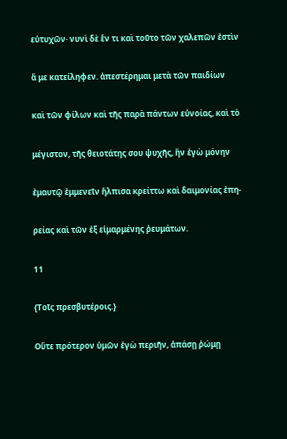εὐτυχῶν· νυνὶ δὲ ἕν τι καὶ τοῦτο τῶν χαλεπῶν ἐστὶν

ἅ με κατείληφεν. ἀπεστέρημαι μετὰ τῶν παιδίων

καὶ τῶν φίλων καὶ τῆς παρὰ πάντων εὐνοίας, καὶ τὸ

μέγιστον, τῆς θειοτάτης σου ψυχῆς, ἣν ἐγὼ μόνην

ἐμαυτῷ ἐμμενεῖν ἤλπισα κρείττω καὶ δαιμονίας ἐπη-

ρείας καὶ τῶν ἐξ εἱμαρμένης ῥευμάτων.

11

{Τοῖς πρεσβυτέροις.}

Οὔτε πρότερον ὑμῶν ἐγὼ περιῆν, ἁπάσῃ ῥώμῃ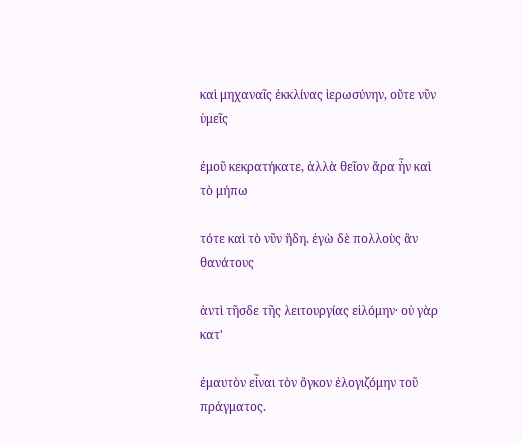καὶ μηχαναῖς ἐκκλίνας ἱερωσύνην, οὔτε νῦν ὑμεῖς

ἐμοῦ κεκρατήκατε, ἀλλὰ θεῖον ἄρα ἦν καὶ τὸ μήπω

τότε καὶ τὸ νῦν ἤδη. ἐγὼ δὲ πολλοὺς ἂν θανάτους

ἀντὶ τῆσδε τῆς λειτουργίας εἱλόμην· οὐ γὰρ κατ'

ἐμαυτὸν εἶναι τὸν ὄγκον ἐλογιζόμην τοῦ πράγματος.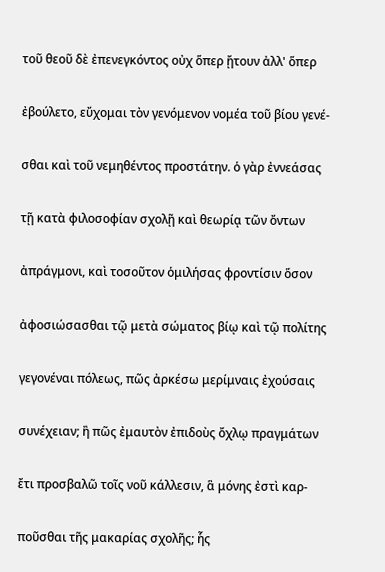τοῦ θεοῦ δὲ ἐπενεγκόντος οὐχ ὅπερ ᾔτουν ἀλλ' ὅπερ

ἐβούλετο, εὔχομαι τὸν γενόμενον νομέα τοῦ βίου γενέ-

σθαι καὶ τοῦ νεμηθέντος προστάτην. ὁ γὰρ ἐννεάσας

τῇ κατὰ φιλοσοφίαν σχολῇ καὶ θεωρίᾳ τῶν ὄντων

ἀπράγμονι, καὶ τοσοῦτον ὁμιλήσας φροντίσιν ὅσον

ἀφοσιώσασθαι τῷ μετὰ σώματος βίῳ καὶ τῷ πολίτης

γεγονέναι πόλεως, πῶς ἀρκέσω μερίμναις ἐχούσαις

συνέχειαν; ἢ πῶς ἐμαυτὸν ἐπιδοὺς ὄχλῳ πραγμάτων

ἔτι προσβαλῶ τοῖς νοῦ κάλλεσιν, ἃ μόνης ἐστὶ καρ-

ποῦσθαι τῆς μακαρίας σχολῆς; ἧς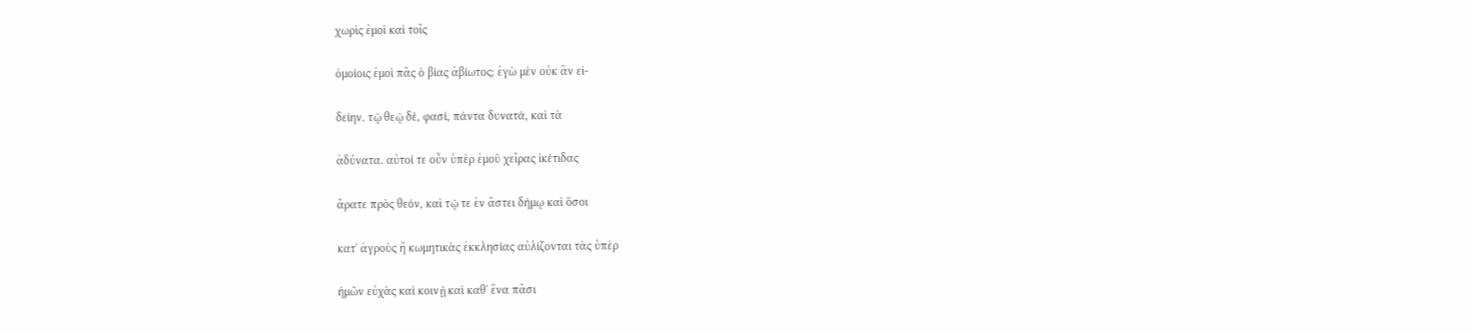χωρὶς ἐμοὶ καὶ τοῖς

ὁμοίοις ἐμοὶ πᾶς ὁ βίας ἀβίωτος; ἐγὼ μὲν οὐκ ἂν εἰ-

δείην. τῷ θεῷ δέ, φασί, πάντα δυνατά, καὶ τὰ

ἀδύνατα. αὐτοί τε οὖν ὑπὲρ ἐμοῦ χεῖρας ἱκέτιδας

ἄρατε πρὸς θεόν, καὶ τῷ τε ἐν ἄστει δήμῳ καὶ ὅσοι

κατ' ἀγροὺς ἢ κωμητικὰς ἐκκλησίας αὐλίζονται τὰς ὑπὲρ

ἡμῶν εὐχὰς καὶ κοινῇ καὶ καθ' ἕνα πᾶσι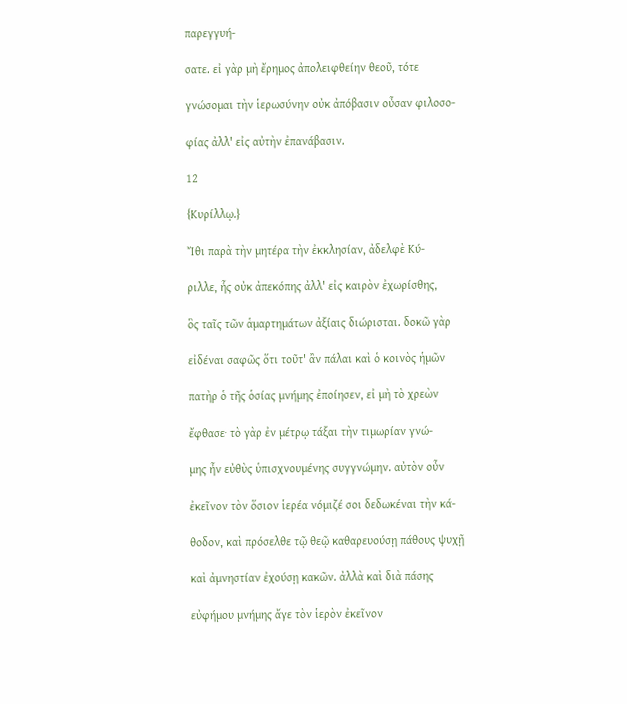παρεγγυή-

σατε. εἰ γὰρ μὴ ἔρημος ἀπολειφθείην θεοῦ, τότε

γνώσομαι τὴν ἱερωσύνην οὐκ ἀπόβασιν οὖσαν φιλοσο-

φίας ἀλλ' εἰς αὐτὴν ἐπανάβασιν.

12

{Κυρίλλῳ.}

Ἴθι παρὰ τὴν μητέρα τὴν ἐκκλησίαν, ἀδελφὲ Κύ-

ριλλε, ἧς οὐκ ἀπεκόπης ἀλλ' εἰς καιρὸν ἐχωρίσθης,

ὃς ταῖς τῶν ἁμαρτημάτων ἀξίαις διώρισται. δοκῶ γὰρ

εἰδέναι σαφῶς ὅτι τοῦτ' ἂν πάλαι καὶ ὁ κοινὸς ἡμῶν

πατὴρ ὁ τῆς ὁσίας μνήμης ἐποίησεν, εἰ μὴ τὸ χρεὼν

ἔφθασε· τὸ γὰρ ἐν μέτρῳ τάξαι τὴν τιμωρίαν γνώ-

μης ἦν εὐθὺς ὑπισχνουμένης συγγνώμην. αὐτὸν οὖν

ἐκεῖνον τὸν ὅσιον ἱερέα νόμιζέ σοι δεδωκέναι τὴν κά-

θοδον, καὶ πρόσελθε τῷ θεῷ καθαρευούσῃ πάθους ψυχῇ

καὶ ἀμνηστίαν ἐχούσῃ κακῶν. ἀλλὰ καὶ διὰ πάσης

εὐφήμου μνήμης ἄγε τὸν ἱερὸν ἐκεῖνον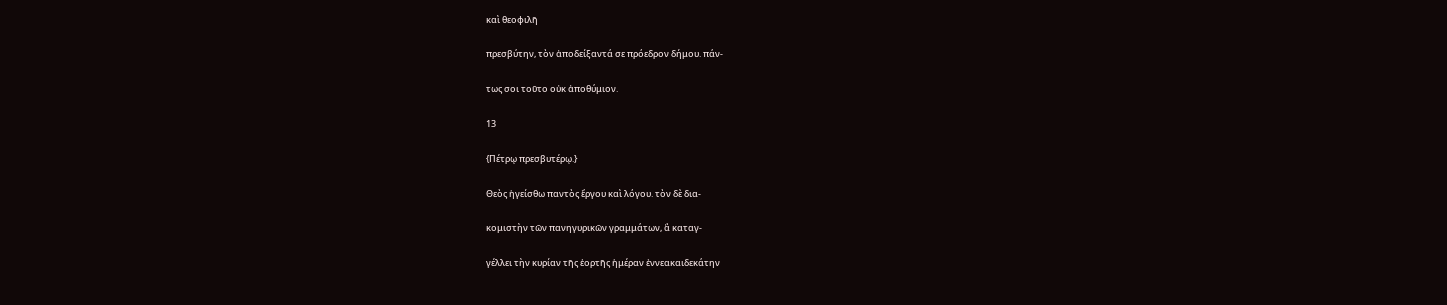καὶ θεοφιλῆ

πρεσβύτην, τὸν ἀποδείξαντά σε πρόεδρον δήμου. πάν-

τως σοι τοῦτο οὐκ ἀποθύμιον.

13

{Πέτρῳ πρεσβυτέρῳ.}

Θεὸς ἡγείσθω παντὸς ἔργου καὶ λόγου. τὸν δὲ δια-

κομιστὴν τῶν πανηγυρικῶν γραμμάτων, ἃ καταγ-

γέλλει τὴν κυρίαν τῆς ἑορτῆς ἡμέραν ἐννεακαιδεκάτην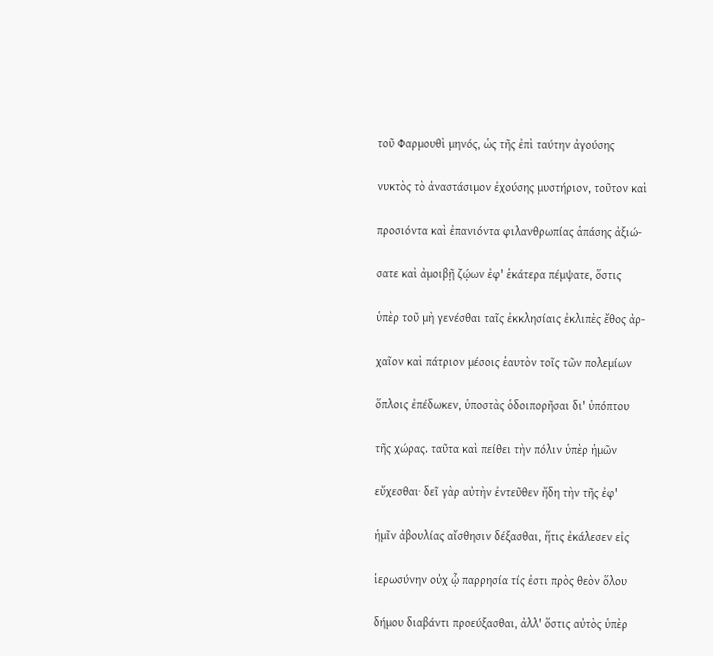τοῦ Φαρμουθὶ μηνός, ὡς τῆς ἐπὶ ταύτην ἀγούσης

νυκτὸς τὸ ἀναστάσιμον ἐχούσης μυστήριον, τοῦτον καὶ

προσιόντα καὶ ἐπανιόντα φιλανθρωπίας ἁπάσης ἀξιώ-

σατε καὶ ἀμοιβῇ ζῴων ἐφ' ἑκάτερα πέμψατε, ὅστις

ὑπὲρ τοῦ μὴ γενέσθαι ταῖς ἐκκλησίαις ἐκλιπὲς ἔθος ἀρ-

χαῖον καὶ πάτριον μέσοις ἑαυτὸν τοῖς τῶν πολεμίων

ὅπλοις ἐπέδωκεν, ὑποστὰς ὁδοιπορῆσαι δι' ὑπόπτου

τῆς χώρας. ταῦτα καὶ πείθει τὴν πόλιν ὑπὲρ ἡμῶν

εὔχεσθαι· δεῖ γὰρ αὐτὴν ἐντεῦθεν ἤδη τὴν τῆς ἐφ'

ἡμῖν ἀβουλίας αἴσθησιν δέξασθαι, ἥτις ἐκάλεσεν εἰς

ἱερωσύνην οὐχ ᾧ παρρησία τίς ἐστι πρὸς θεὸν ὅλου

δήμου διαβάντι προεύξασθαι, ἀλλ' ὅστις αὐτὸς ὑπὲρ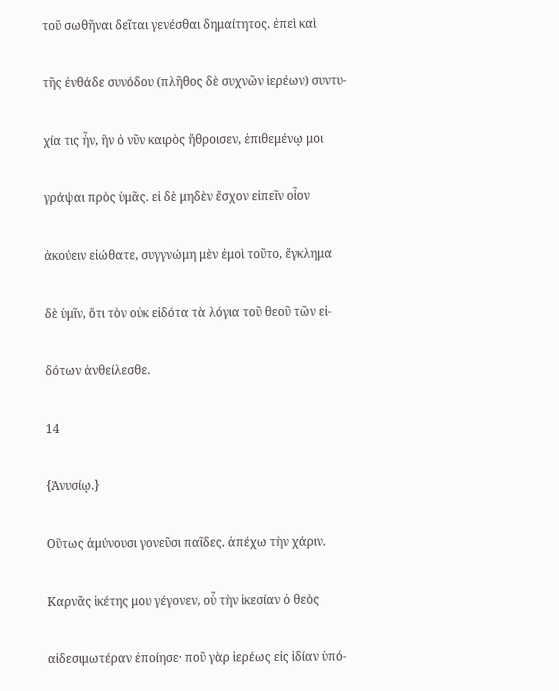τοῦ σωθῆναι δεῖται γενέσθαι δημαίτητος. ἐπεὶ καὶ

τῆς ἐνθάδε συνόδου (πλῆθος δὲ συχνῶν ἱερέων) συντυ-

χία τις ἦν, ἣν ὁ νῦν καιρὸς ἤθροισεν, ἐπιθεμένῳ μοι

γράψαι πρὸς ὑμᾶς. εἰ δὲ μηδὲν ἔσχον εἰπεῖν οἷον

ἀκούειν εἰώθατε, συγγνώμη μὲν ἐμοὶ τοῦτο, ἔγκλημα

δὲ ὑμῖν, ὅτι τὸν οὐκ εἰδότα τὰ λόγια τοῦ θεοῦ τῶν εἰ-

δότων ἀνθείλεσθε.

14

{Ἀνυσίῳ.}

Οὕτως ἀμύνουσι γονεῦσι παῖδες. ἀπέχω τὴν χάριν.

Καρνᾶς ἱκέτης μου γέγονεν, οὗ τὴν ἱκεσίαν ὁ θεὸς

αἰδεσιμωτέραν ἐποίησε· ποῦ γὰρ ἱερέως εἰς ἰδίαν ὑπό-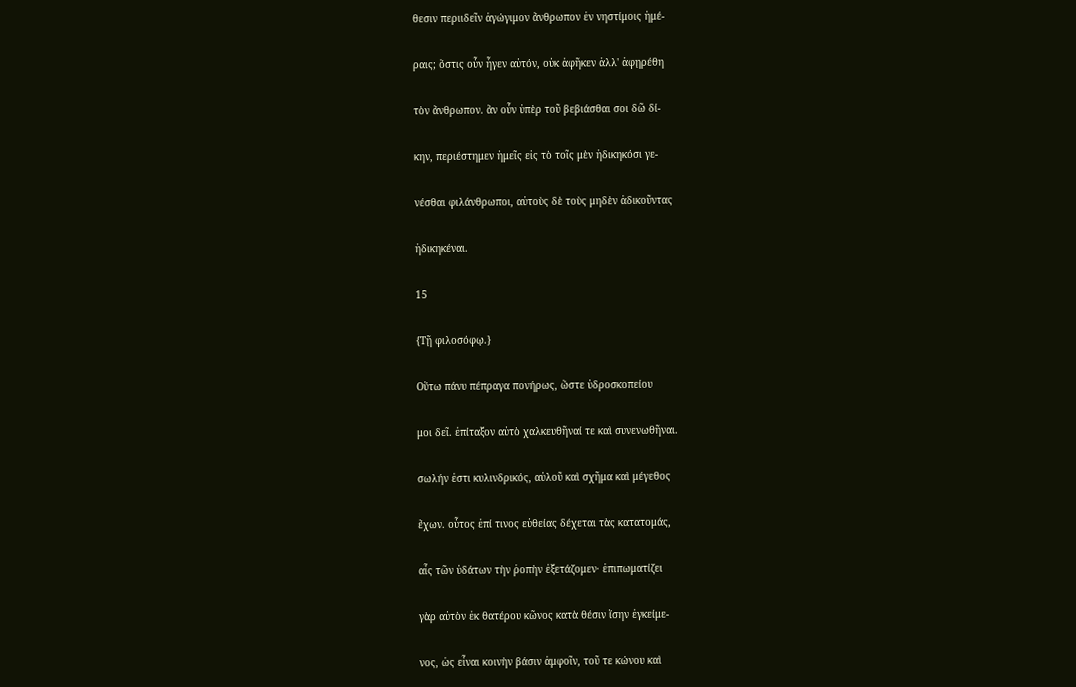θεσιν περιιδεῖν ἀγώγιμον ἄνθρωπον ἐν νηστίμοις ἡμέ-

ραις; ὅστις οὖν ἦγεν αὐτόν, οὐκ ἀφῆκεν ἀλλ' ἀφῃρέθη

τὸν ἄνθρωπον. ἂν οὖν ὑπὲρ τοῦ βεβιάσθαι σοι δῶ δί-

κην, περιέστημεν ἡμεῖς εἰς τὸ τοῖς μὲν ἠδικηκόσι γε-

νέσθαι φιλάνθρωποι, αὐτοὺς δὲ τοὺς μηδὲν ἀδικοῦντας

ἠδικηκέναι.

15

{Τῇ φιλοσόφῳ.}

Οὕτω πάνυ πέπραγα πονήρως, ὥστε ὑδροσκοπείου

μοι δεῖ. ἐπίταξον αὐτὸ χαλκευθῆναί τε καὶ συνενωθῆναι.

σωλήν ἐστι κυλινδρικός, αὐλοῦ καὶ σχῆμα καὶ μέγεθος

ἔχων. οὗτος ἐπί τινος εὐθείας δέχεται τὰς κατατομάς,

αἷς τῶν ὑδάτων τὴν ῥοπὴν ἐξετάζομεν· ἐπιπωματίζει

γὰρ αὐτὸν ἐκ θατέρου κῶνος κατὰ θέσιν ἴσην ἐγκείμε-

νος, ὡς εἶναι κοινὴν βάσιν ἀμφοῖν, τοῦ τε κώνου καὶ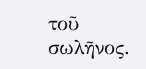τοῦ σωλῆνος.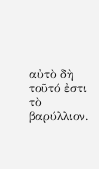αὐτὸ δὴ τοῦτό ἐστι τὸ βαρύλλιον.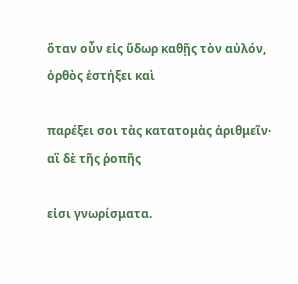ὅταν οὖν εἰς ὕδωρ καθῇς τὸν αὐλόν, ὀρθὸς ἑστήξει καὶ

παρέξει σοι τὰς κατατομὰς ἀριθμεῖν· αἳ δὲ τῆς ῥοπῆς

εἰσι γνωρίσματα.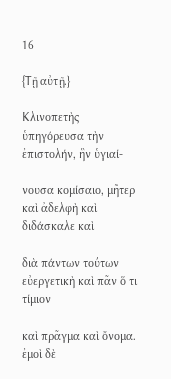16

{Τῇ αὐτῇ.}

Κλινοπετὴς ὑπηγόρευσα τὴν ἐπιστολήν, ἣν ὑγιαί-

νουσα κομίσαιο, μῆτερ καὶ ἀδελφὴ καὶ διδάσκαλε καὶ

διὰ πάντων τούτων εὐεργετικὴ καὶ πᾶν ὅ τι τίμιον

καὶ πρᾶγμα καὶ ὄνομα. ἐμοὶ δὲ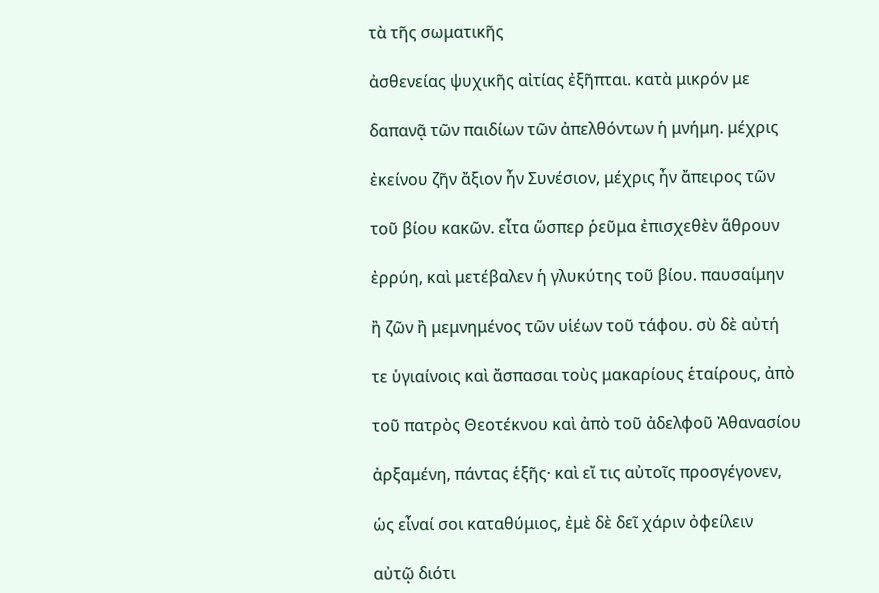τὰ τῆς σωματικῆς

ἀσθενείας ψυχικῆς αἰτίας ἐξῆπται. κατὰ μικρόν με

δαπανᾷ τῶν παιδίων τῶν ἀπελθόντων ἡ μνήμη. μέχρις

ἐκείνου ζῆν ἄξιον ἦν Συνέσιον, μέχρις ἦν ἄπειρος τῶν

τοῦ βίου κακῶν. εἶτα ὥσπερ ῥεῦμα ἐπισχεθὲν ἅθρουν

ἐρρύη, καὶ μετέβαλεν ἡ γλυκύτης τοῦ βίου. παυσαίμην

ἢ ζῶν ἢ μεμνημένος τῶν υἱέων τοῦ τάφου. σὺ δὲ αὐτή

τε ὑγιαίνοις καὶ ἄσπασαι τοὺς μακαρίους ἑταίρους, ἀπὸ

τοῦ πατρὸς Θεοτέκνου καὶ ἀπὸ τοῦ ἀδελφοῦ Ἀθανασίου

ἀρξαμένη, πάντας ἑξῆς· καὶ εἴ τις αὐτοῖς προσγέγονεν,

ὡς εἶναί σοι καταθύμιος, ἐμὲ δὲ δεῖ χάριν ὀφείλειν

αὐτῷ διότι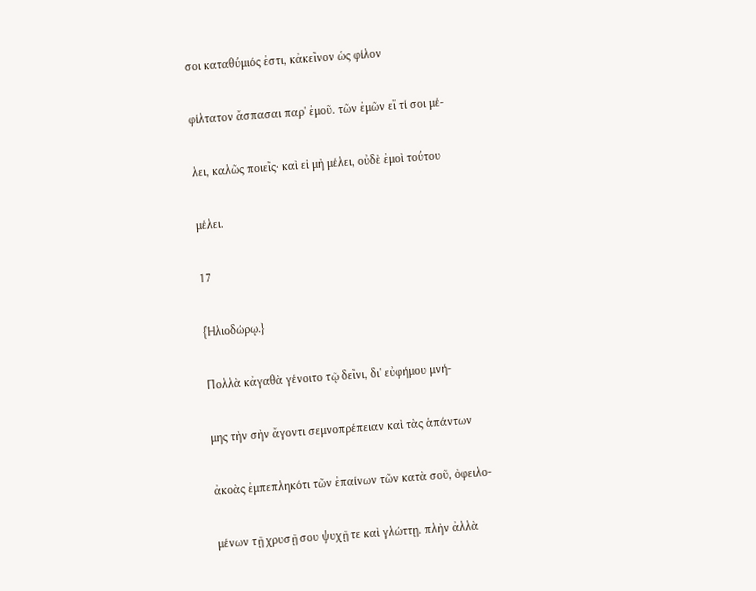σοι καταθύμιός ἐστι, κἀκεῖνον ὡς φίλον

φίλτατον ἄσπασαι παρ' ἐμοῦ. τῶν ἐμῶν εἴ τί σοι μέ-

λει, καλῶς ποιεῖς· καὶ εἰ μὴ μέλει, οὐδὲ ἐμοὶ τούτου

μέλει.

17

{Ἡλιοδώρῳ.}

Πολλὰ κἀγαθὰ γένοιτο τῷ δεῖνι, δι' εὐφήμου μνή-

μης τὴν σὴν ἄγοντι σεμνοπρέπειαν καὶ τὰς ἁπάντων

ἀκοὰς ἐμπεπληκότι τῶν ἐπαίνων τῶν κατὰ σοῦ, ὀφειλο-

μένων τῇ χρυσῇ σου ψυχῇ τε καὶ γλώττῃ. πλὴν ἀλλὰ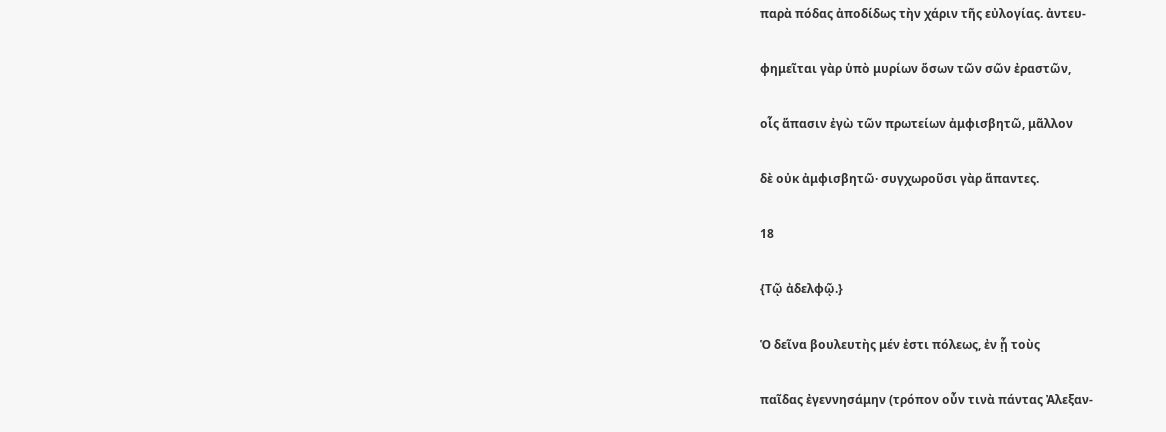παρὰ πόδας ἀποδίδως τὴν χάριν τῆς εὐλογίας. ἀντευ-

φημεῖται γὰρ ὑπὸ μυρίων ὅσων τῶν σῶν ἐραστῶν,

οἷς ἅπασιν ἐγὼ τῶν πρωτείων ἀμφισβητῶ, μᾶλλον

δὲ οὐκ ἀμφισβητῶ· συγχωροῦσι γὰρ ἅπαντες.

18

{Τῷ ἀδελφῷ.}

Ὁ δεῖνα βουλευτὴς μέν ἐστι πόλεως, ἐν ᾗ τοὺς

παῖδας ἐγεννησάμην (τρόπον οὖν τινὰ πάντας Ἀλεξαν-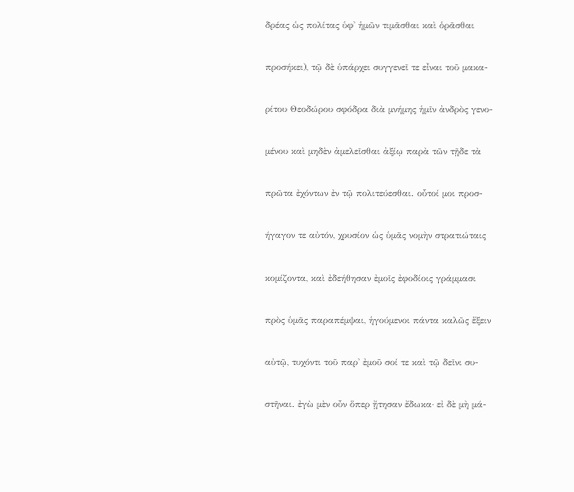δρέας ὡς πολίτας ὑφ' ἡμῶν τιμᾶσθαι καὶ ὁρᾶσθαι

προσήκει), τῷ δὲ ὑπάρχει συγγενεῖ τε εἶναι τοῦ μακα-

ρίτου Θεοδώρου σφόδρα διὰ μνήμης ἡμῖν ἀνδρὸς γενο-

μένου καὶ μηδὲν ἀμελεῖσθαι ἀξίῳ παρὰ τῶν τῇδε τὰ

πρῶτα ἐχόντων ἐν τῷ πολιτεύεσθαι. οὗτοί μοι προσ-

ήγαγον τε αὐτόν, χρυσίον ὡς ὑμᾶς νομὴν στρατιώταις

κομίζοντα, καὶ ἐδεήθησαν ἐμοῖς ἐφοδίοις γράμμασι

πρὸς ὑμᾶς παραπέμψαι, ἡγούμενοι πάντα καλῶς ἕξειν

αὐτῷ, τυχόντι τοῦ παρ' ἐμοῦ σοί τε καὶ τῷ δεῖνι συ-

στῆναι. ἐγὼ μὲν οὖν ὅπερ ᾔτησαν ἔδωκα· εἰ δὲ μὴ μά-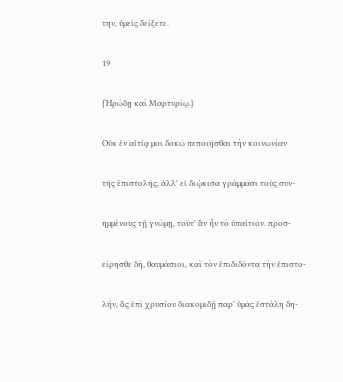την, ὑμεῖς δείξετε.

19

{Ἡρώδῃ καὶ Μαρτυρίῳ.}

Οὐκ ἐν αἰτίᾳ μοι δοκῶ πεποιῆσθαι τὴν κοινωνίαν

τῆς ἐπιστολῆς, ἀλλ' εἰ διῴκισα γράμμασι τοὺς συν-

ημμένους τῇ γνώμῃ, τοῦτ' ἂν ἦν τὸ ὑπαίτιον. προσ-

είρησθε δή, θαυμάσιοι, καὶ τὸν ἐπιδιδόντα τὴν ἐπιστο-

λήν, ὃς ἐπὶ χρυσίου διακομιδῇ παρ' ὑμᾶς ἐστάλη δη-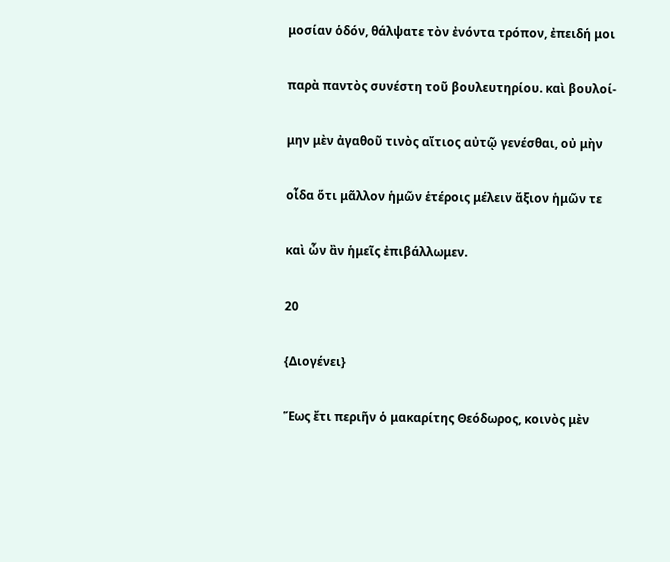μοσίαν ὁδόν, θάλψατε τὸν ἐνόντα τρόπον, ἐπειδή μοι

παρὰ παντὸς συνέστη τοῦ βουλευτηρίου. καὶ βουλοί-

μην μὲν ἀγαθοῦ τινὸς αἴτιος αὐτῷ γενέσθαι, οὐ μὴν

οἶδα ὅτι μᾶλλον ἡμῶν ἑτέροις μέλειν ἄξιον ἡμῶν τε

καὶ ὧν ἂν ἡμεῖς ἐπιβάλλωμεν.

20

{Διογένει}

Ἕως ἔτι περιῆν ὁ μακαρίτης Θεόδωρος, κοινὸς μὲν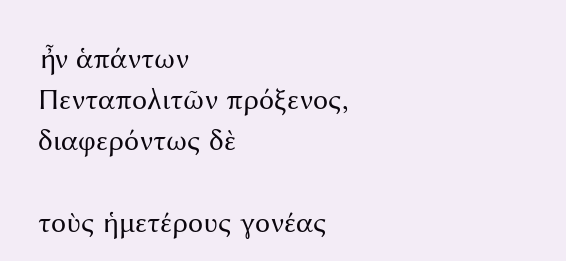ἦν ἁπάντων Πενταπολιτῶν πρόξενος, διαφερόντως δὲ

τοὺς ἡμετέρους γονέας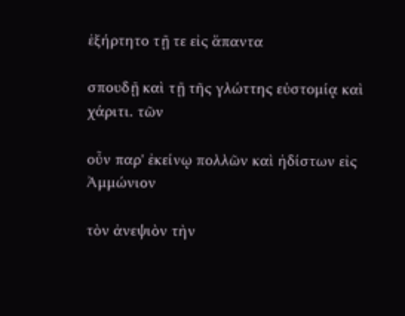ἐξήρτητο τῇ τε εἰς ἅπαντα

σπουδῇ καὶ τῇ τῆς γλώττης εὐστομίᾳ καὶ χάριτι. τῶν

οὖν παρ' ἐκείνῳ πολλῶν καὶ ἡδίστων εἰς Ἀμμώνιον

τὸν ἀνεψιὸν τὴν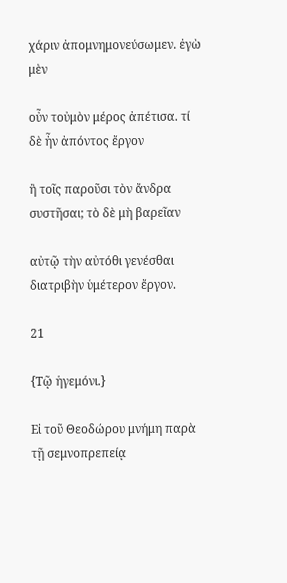χάριν ἀπομνημονεύσωμεν. ἐγὼ μὲν

οὖν τοὐμὸν μέρος ἀπέτισα. τί δὲ ἦν ἀπόντος ἔργον

ἢ τοῖς παροῦσι τὸν ἄνδρα συστῆσαι; τὸ δὲ μὴ βαρεῖαν

αὐτῷ τὴν αὐτόθι γενέσθαι διατριβὴν ὑμέτερον ἔργον.

21

{Τῷ ἡγεμόνι.}

Εἰ τοῦ Θεοδώρου μνήμη παρὰ τῇ σεμνοπρεπείᾳ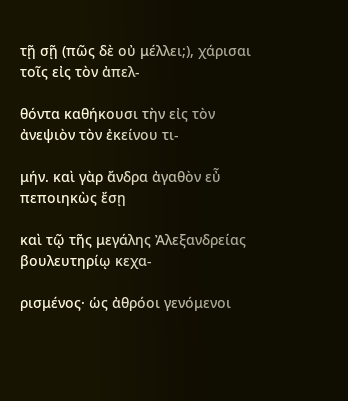τῇ σῇ (πῶς δὲ οὐ μέλλει;), χάρισαι τοῖς εἰς τὸν ἀπελ-

θόντα καθήκουσι τὴν εἰς τὸν ἀνεψιὸν τὸν ἐκείνου τι-

μήν. καὶ γὰρ ἄνδρα ἀγαθὸν εὖ πεποιηκὼς ἔσῃ

καὶ τῷ τῆς μεγάλης Ἀλεξανδρείας βουλευτηρίῳ κεχα-

ρισμένος· ὡς ἀθρόοι γενόμενοι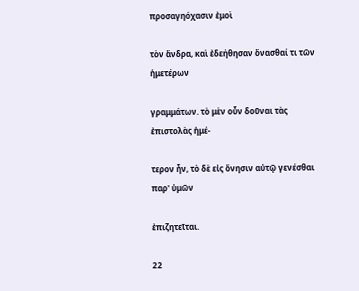προσαγηόχασιν ἐμοὶ

τὸν ἄνδρα, καὶ ἐδεήθησαν ὄνασθαί τι τῶν ἡμετέρων

γραμμάτων. τὸ μὲν οὖν δοῦναι τὰς ἐπιστολὰς ἡμέ-

τερον ἦν, τὸ δὲ εἰς ὄνησιν αὐτῷ γενέσθαι παρ' ὑμῶν

ἐπιζητεῖται.

22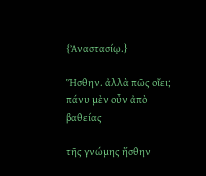{Ἀναστασίῳ.}

Ἥσθην. ἀλλὰ πῶς οἴει; πάνυ μὲν οὖν ἀπὸ βαθείας

τῆς γνώμης ἥσθην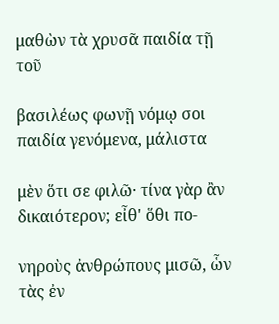μαθὼν τὰ χρυσᾶ παιδία τῇ τοῦ

βασιλέως φωνῇ νόμῳ σοι παιδία γενόμενα, μάλιστα

μὲν ὅτι σε φιλῶ· τίνα γὰρ ἂν δικαιότερον; εἶθ' ὅθι πο-

νηροὺς ἀνθρώπους μισῶ, ὧν τὰς ἐν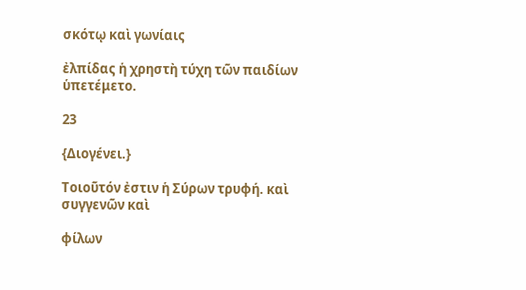σκότῳ καὶ γωνίαις

ἐλπίδας ἡ χρηστὴ τύχη τῶν παιδίων ὑπετέμετο.

23

{Διογένει.}

Τοιοῦτόν ἐστιν ἡ Σύρων τρυφή. καὶ συγγενῶν καὶ

φίλων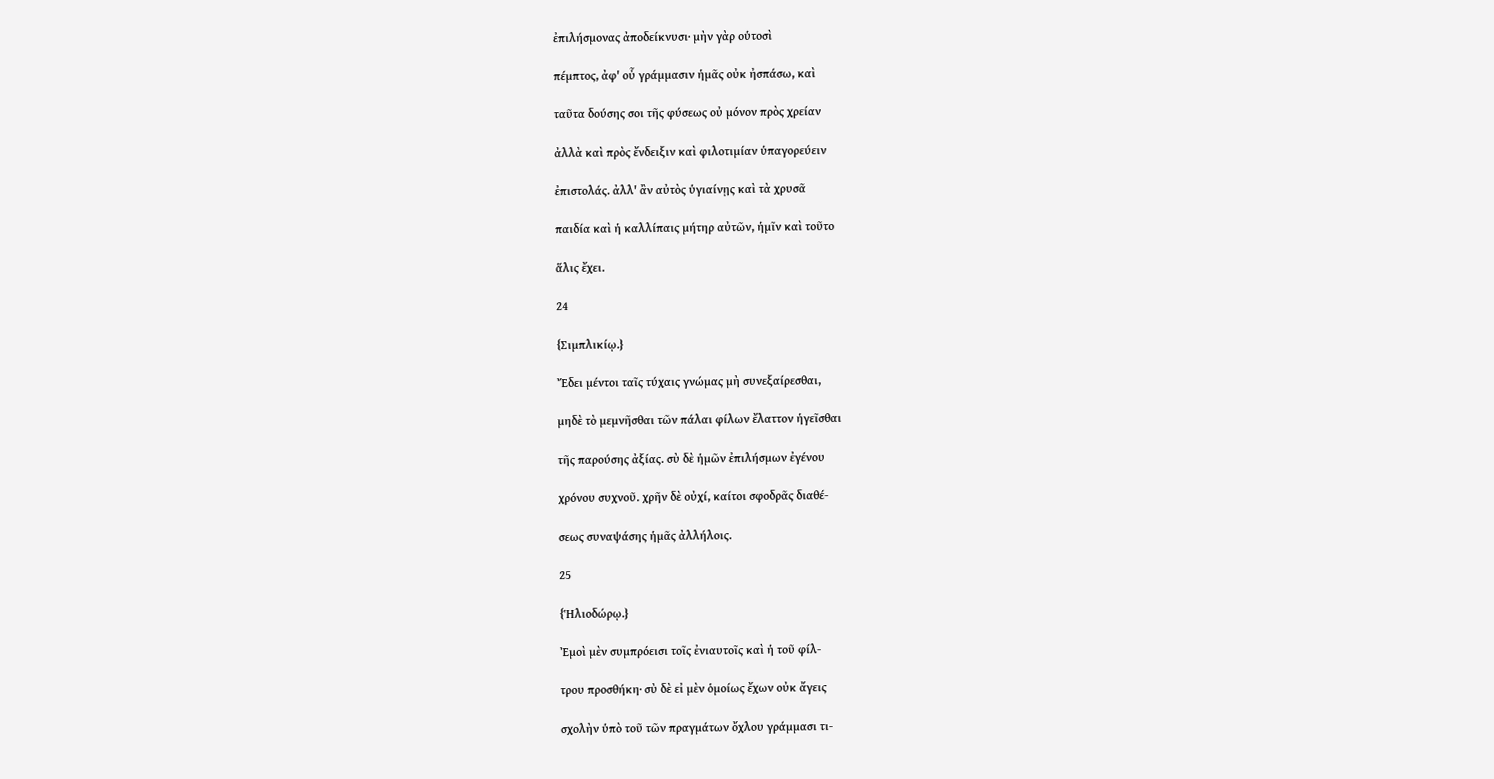ἐπιλήσμονας ἀποδείκνυσι· μὴν γὰρ οὑτοσὶ

πέμπτος, ἀφ' οὗ γράμμασιν ἡμᾶς οὐκ ἠσπάσω, καὶ

ταῦτα δούσης σοι τῆς φύσεως οὐ μόνον πρὸς χρείαν

ἀλλὰ καὶ πρὸς ἔνδειξιν καὶ φιλοτιμίαν ὑπαγορεύειν

ἐπιστολάς. ἀλλ' ἂν αὐτὸς ὑγιαίνῃς καὶ τὰ χρυσᾶ

παιδία καὶ ἡ καλλίπαις μήτηρ αὐτῶν, ἡμῖν καὶ τοῦτο

ἅλις ἔχει.

24

{Σιμπλικίῳ.}

Ἔδει μέντοι ταῖς τύχαις γνώμας μὴ συνεξαίρεσθαι,

μηδὲ τὸ μεμνῆσθαι τῶν πάλαι φίλων ἔλαττον ἡγεῖσθαι

τῆς παρούσης ἀξίας. σὺ δὲ ἡμῶν ἐπιλήσμων ἐγένου

χρόνου συχνοῦ. χρῆν δὲ οὐχί, καίτοι σφοδρᾶς διαθέ-

σεως συναψάσης ἡμᾶς ἀλλήλοις.

25

{Ἡλιοδώρῳ.}

Ἐμοὶ μὲν συμπρόεισι τοῖς ἐνιαυτοῖς καὶ ἡ τοῦ φίλ-

τρου προσθήκη· σὺ δὲ εἰ μὲν ὁμοίως ἔχων οὐκ ἄγεις

σχολὴν ὑπὸ τοῦ τῶν πραγμάτων ὄχλου γράμμασι τι-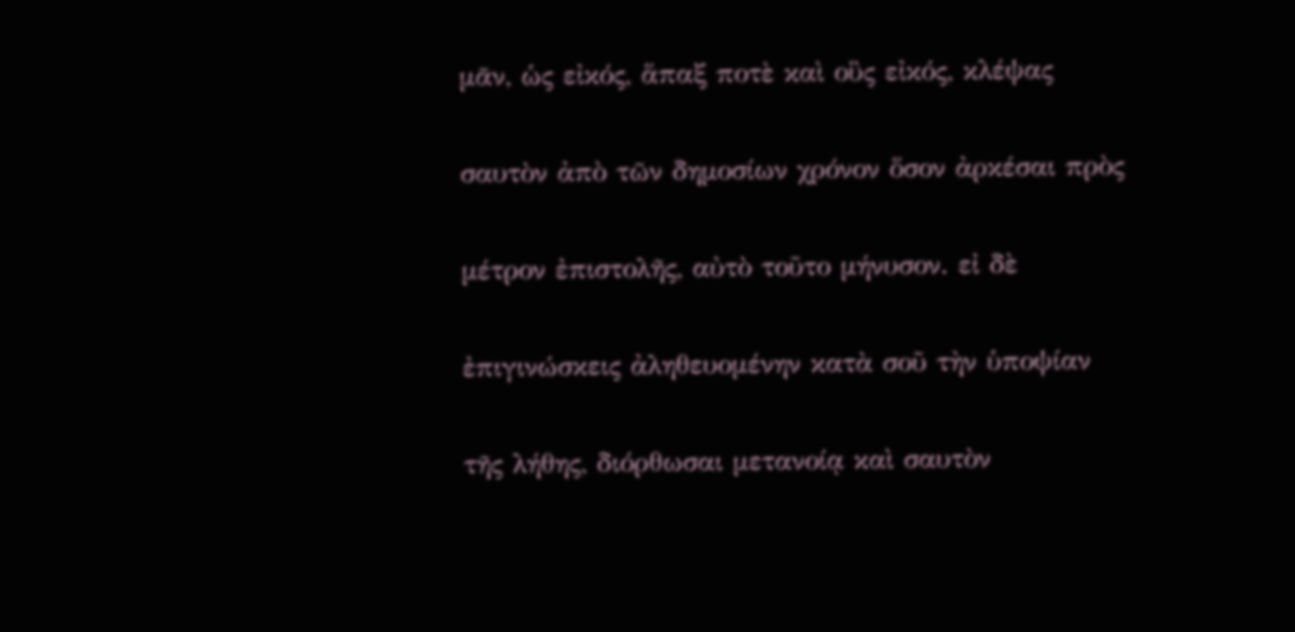μᾶν, ὡς εἰκός, ἅπαξ ποτὲ καὶ οὓς εἰκός, κλέψας

σαυτὸν ἀπὸ τῶν δημοσίων χρόνον ὅσον ἀρκέσαι πρὸς

μέτρον ἐπιστολῆς, αὐτὸ τοῦτο μήνυσον. εἰ δὲ

ἐπιγινώσκεις ἀληθευομένην κατὰ σοῦ τὴν ὑποψίαν

τῆς λήθης, διόρθωσαι μετανοίᾳ καὶ σαυτὸν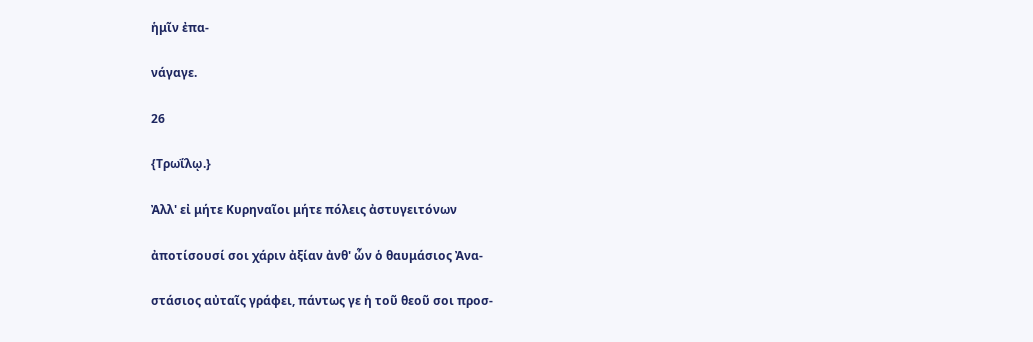ἡμῖν ἐπα-

νάγαγε.

26

{Τρωΐλῳ.}

Ἀλλ' εἰ μήτε Κυρηναῖοι μήτε πόλεις ἀστυγειτόνων

ἀποτίσουσί σοι χάριν ἀξίαν ἀνθ' ὧν ὁ θαυμάσιος Ἀνα-

στάσιος αὐταῖς γράφει, πάντως γε ἡ τοῦ θεοῦ σοι προσ-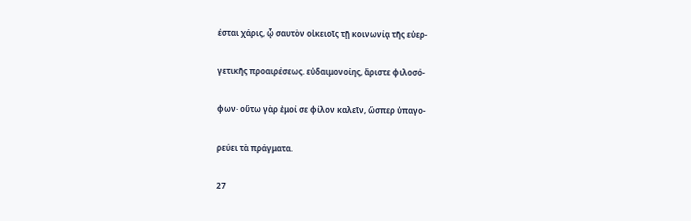έσται χάρις, ᾧ σαυτὸν οἰκειοῖς τῇ κοινωνίᾳ τῆς εὐερ-

γετικῆς προαιρέσεως. εὐδαιμονοίης, ἄριστε φιλοσό-

φων· οὕτω γὰρ ἐμοί σε φίλον καλεῖν, ὥσπερ ὑπαγο-

ρεύει τὰ πράγματα.

27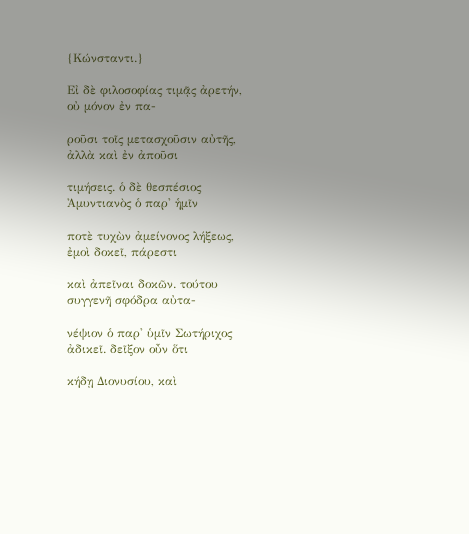{Κώνσταντι.}

Εἰ δὲ φιλοσοφίας τιμᾷς ἀρετήν, οὐ μόνον ἐν πα-

ροῦσι τοῖς μετασχοῦσιν αὐτῆς, ἀλλὰ καὶ ἐν ἀποῦσι

τιμήσεις. ὁ δὲ θεσπέσιος Ἀμυντιανὸς ὁ παρ' ἡμῖν

ποτὲ τυχὼν ἀμείνονος λήξεως, ἐμοὶ δοκεῖ, πάρεστι

καὶ ἀπεῖναι δοκῶν. τούτου συγγενῆ σφόδρα αὐτα-

νέψιον ὁ παρ' ὑμῖν Σωτήριχος ἀδικεῖ. δεῖξον οὖν ὅτι

κήδῃ Διονυσίου, καὶ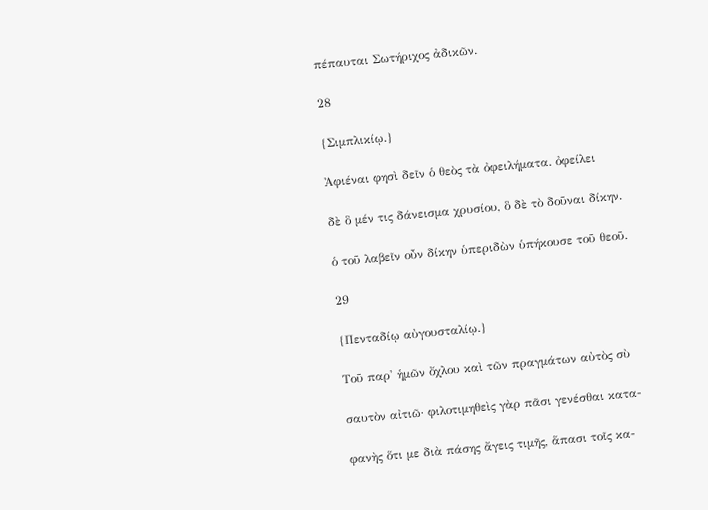πέπαυται Σωτήριχος ἀδικῶν.

28

{Σιμπλικίῳ.}

Ἀφιέναι φησὶ δεῖν ὁ θεὸς τὰ ὀφειλήματα. ὀφείλει

δὲ ὃ μέν τις δάνεισμα χρυσίου, ὃ δὲ τὸ δοῦναι δίκην.

ὁ τοῦ λαβεῖν οὖν δίκην ὑπεριδὼν ὑπήκουσε τοῦ θεοῦ.

29

{Πενταδίῳ αὐγουσταλίῳ.}

Τοῦ παρ' ἡμῶν ὄχλου καὶ τῶν πραγμάτων αὐτὸς σὺ

σαυτὸν αἰτιῶ· φιλοτιμηθεὶς γὰρ πᾶσι γενέσθαι κατα-

φανὴς ὅτι με διὰ πάσης ἄγεις τιμῆς, ἅπασι τοῖς κα-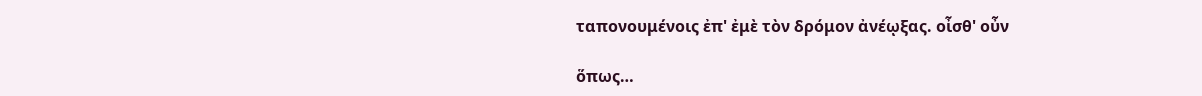ταπονουμένοις ἐπ' ἐμὲ τὸν δρόμον ἀνέῳξας. οἶσθ' οὖν

ὅπως…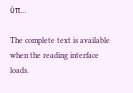ὑπ…

The complete text is available when the reading interface loads.